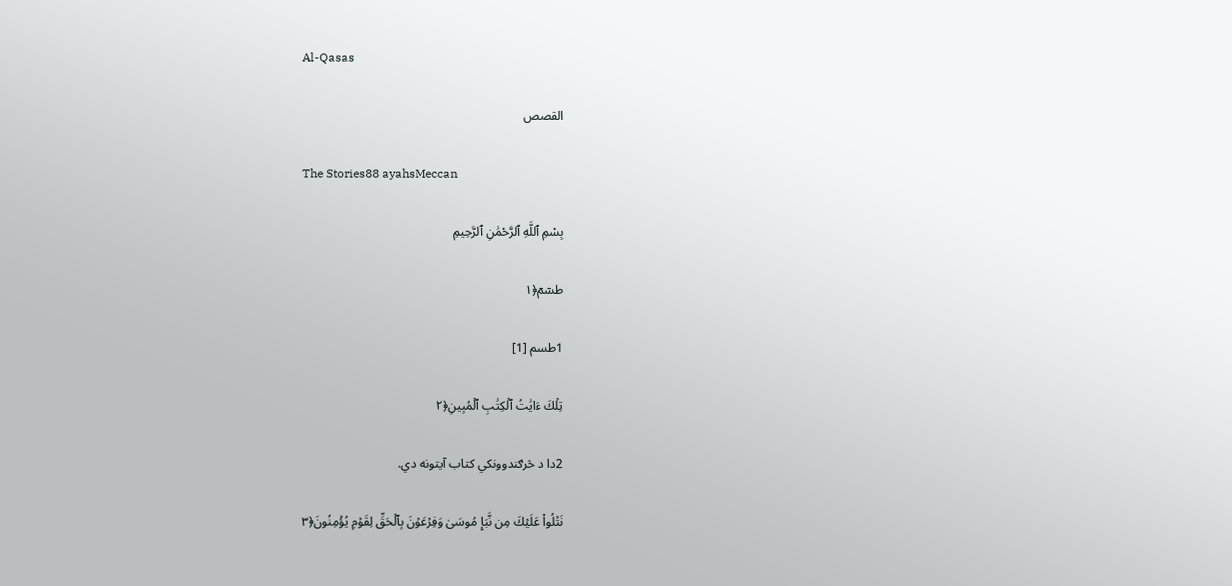Al-Qasas

القصص

The Stories88 ayahsMeccan

بِسْمِ ٱللَّهِ ٱلرَّحْمَٰنِ ٱلرَّحِيمِ

طسٓمٓ﴿١

1طسم [1]

تِلۡكَ ءَايَٰتُ ٱلۡكِتَٰبِ ٱلۡمُبِينِ﴿٢

2دا د څرګندوونكي كتاب آيتونه دي.

نَتۡلُواْ عَلَيۡكَ مِن نَّبَإِ مُوسَىٰ وَفِرۡعَوۡنَ بِٱلۡحَقِّ لِقَوۡمٖ يُؤۡمِنُونَ﴿٣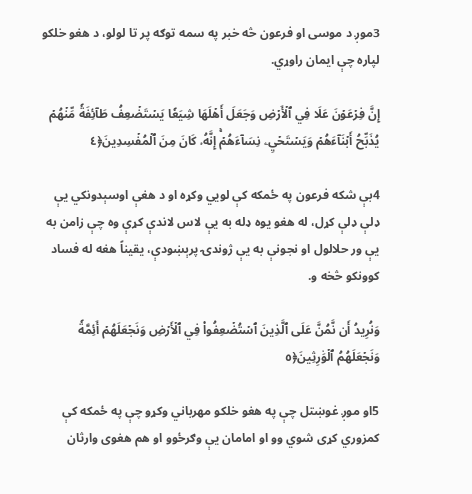3موږ د موسى او فرعون څه خبر په سمه توګه پر تا لولو، د هغو خلكو لپاره چې ايمان راوړي.

إِنَّ فِرۡعَوۡنَ عَلَا فِي ٱلۡأَرۡضِ وَجَعَلَ أَهۡلَهَا شِيَعٗا يَسۡتَضۡعِفُ طَآئِفَةٗ مِّنۡهُمۡ يُذَبِّحُ أَبۡنَآءَهُمۡ وَيَسۡتَحۡيِۦ نِسَآءَهُمۡۚ إِنَّهُۥ كَانَ مِنَ ٱلۡمُفۡسِدِينَ﴿٤

4بې شكه فرعون په ځمكه كې لويي وكړه او د هغې اوسېدونكي يې ډلې ډلې كړل، له هغو يوه ډله به يې لاس لاندې كړې وه چې زامن به يې ور حلالول او نجونې به يې ژوندۍ پرېښودې، يقيناً هغه له فساد كوونكو څخه و.

وَنُرِيدُ أَن نَّمُنَّ عَلَى ٱلَّذِينَ ٱسۡتُضۡعِفُواْ فِي ٱلۡأَرۡضِ وَنَجۡعَلَهُمۡ أَئِمَّةٗ وَنَجۡعَلَهُمُ ٱلۡوَٰرِثِينَ﴿٥

5او موږ غوښتل چې په هغو خلكو مهرباني وكړو چې په ځمكه كې كمزوري كړى شوي وو او امامان يې وګرځوو او هم هغوى وارثان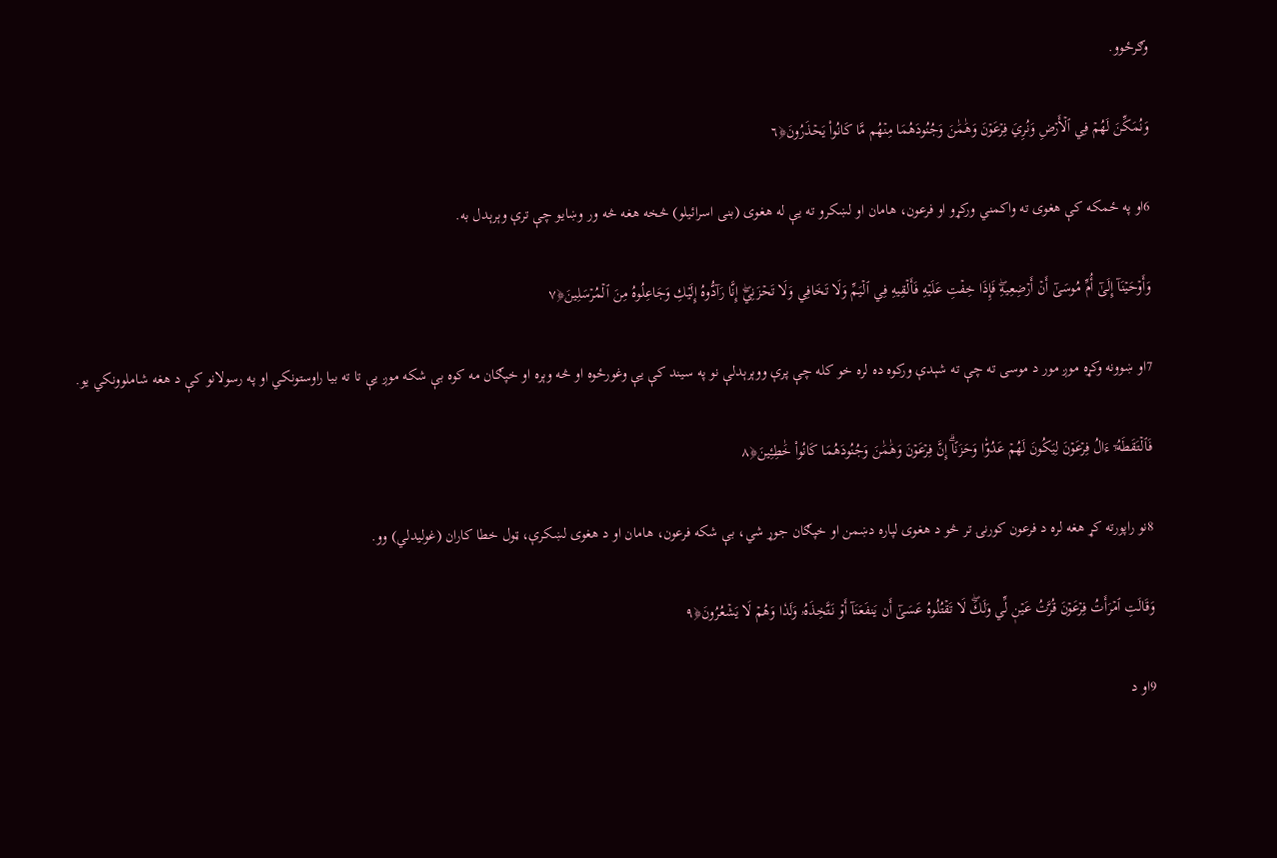وګرځوو.

وَنُمَكِّنَ لَهُمۡ فِي ٱلۡأَرۡضِ وَنُرِيَ فِرۡعَوۡنَ وَهَٰمَٰنَ وَجُنُودَهُمَا مِنۡهُم مَّا كَانُواْ يَحۡذَرُونَ﴿٦

6او په ځمكه كې هغوى ته واكمني وركړو او فرعون، هامان او لښكرو ته يې له هغوى (بنى اسرائيلو) څخه هغه څه ور وښايو چې ترې وېرېدل به.

وَأَوۡحَيۡنَآ إِلَىٰٓ أُمِّ مُوسَىٰٓ أَنۡ أَرۡضِعِيهِۖ فَإِذَا خِفۡتِ عَلَيۡهِ فَأَلۡقِيهِ فِي ٱلۡيَمِّ وَلَا تَخَافِي وَلَا تَحۡزَنِيٓۖ إِنَّا رَآدُّوهُ إِلَيۡكِ وَجَاعِلُوهُ مِنَ ٱلۡمُرۡسَلِينَ﴿٧

7او ښوونه وکړه موږ مور د موسى ته چې ته شېدې ورکوه ده لره خو كله چې پرې ووېرېدلې نو په سيند كې يې وغورځوه او څه وېره او خپګان مه كوه بې شكه موږ يې تا ته بيا راوستونكي او په رسولانو كې د هغه شاملوونكي يو.

فَٱلۡتَقَطَهُۥٓ ءَالُ فِرۡعَوۡنَ لِيَكُونَ لَهُمۡ عَدُوّٗا وَحَزَنًاۗ إِنَّ فِرۡعَوۡنَ وَهَٰمَٰنَ وَجُنُودَهُمَا كَانُواْ خَٰطِـِٔينَ﴿٨

8نو راپورته کړ هغه لره د فرعون كورنۍ تر څو د هغوى لپاره دښمن او خپګان جوړ شي، بې شكه فرعون، هامان او د هغوى لښكرې، ټول خطا كاران (غوليدلي) وو.

وَقَالَتِ ٱمۡرَأَتُ فِرۡعَوۡنَ قُرَّتُ عَيۡنٖ لِّي وَلَكَۖ لَا تَقۡتُلُوهُ عَسَىٰٓ أَن يَنفَعَنَآ أَوۡ نَتَّخِذَهُۥ وَلَدٗا وَهُمۡ لَا يَشۡعُرُونَ﴿٩

9او د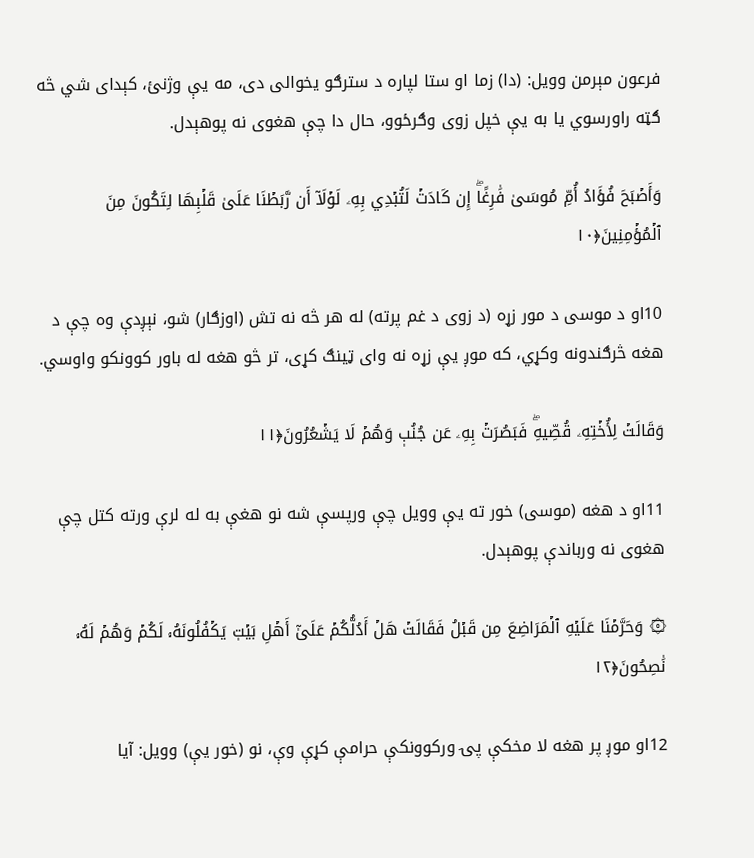فرعون مېرمن وويل: (دا) زما او ستا لپاره د سترګو يخوالى دى، مه يې وژنئ، كېداى شي څه ګټه راورسوي يا به يې خپل زوى وګرځوو، حال دا چې هغوى نه پوهېدل.

وَأَصۡبَحَ فُؤَادُ أُمِّ مُوسَىٰ فَٰرِغًاۖ إِن كَادَتۡ لَتُبۡدِي بِهِۦ لَوۡلَآ أَن رَّبَطۡنَا عَلَىٰ قَلۡبِهَا لِتَكُونَ مِنَ ٱلۡمُؤۡمِنِينَ﴿١٠

10او د موسى د مور زړه (د زوی د غم پرته) له هر څه نه تش (اوزګار) شو، نېږدې وه چې د هغه څرګندونه وكړي، كه موږ يې زړه نه واى ټينګ كړى، تر څو هغه له باور كوونكو واوسي.

وَقَالَتۡ لِأُخۡتِهِۦ قُصِّيهِۖ فَبَصُرَتۡ بِهِۦ عَن جُنُبٖ وَهُمۡ لَا يَشۡعُرُونَ﴿١١

11او د هغه (موسى) خور ته يې وويل چې ورپسې شه نو هغې به له لرې ورته كتل چې هغوى نه ورباندې پوهېدل.

۞ وَحَرَّمۡنَا عَلَيۡهِ ٱلۡمَرَاضِعَ مِن قَبۡلُ فَقَالَتۡ هَلۡ أَدُلُّكُمۡ عَلَىٰٓ أَهۡلِ بَيۡتٖ يَكۡفُلُونَهُۥ لَكُمۡ وَهُمۡ لَهُۥ نَٰصِحُونَ﴿١٢

12او موږ پر هغه لا مخكې پۍ وركوونكې حرامې كړې وې، نو (خور يې) وويل: آيا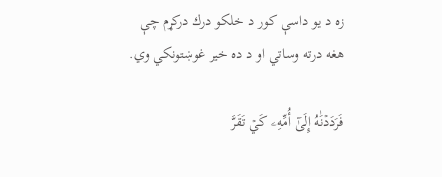زه د يو داسې كور د خلكو درك دركړم چې هغه درته وساتي او د ده خير غوښتونكي وي.

فَرَدَدۡنَٰهُ إِلَىٰٓ أُمِّهِۦ كَيۡ تَقَرَّ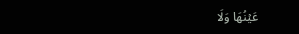عَيۡنُهَا وَلَا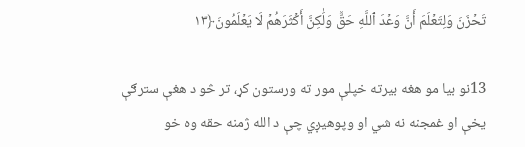تَحۡزَنَ وَلِتَعۡلَمَ أَنَّ وَعۡدَ ٱللَّهِ حَقّٞ وَلَٰكِنَّ أَكۡثَرَهُمۡ لَا يَعۡلَمُونَ﴿١٣

13نو بيا مو هغه بيرته خپلې مور ته ورستون كړ، تر څو د هغې سترګې يخې او غمجنه نه شي او وپوهيږي چې د الله ژمنه حقه وه خو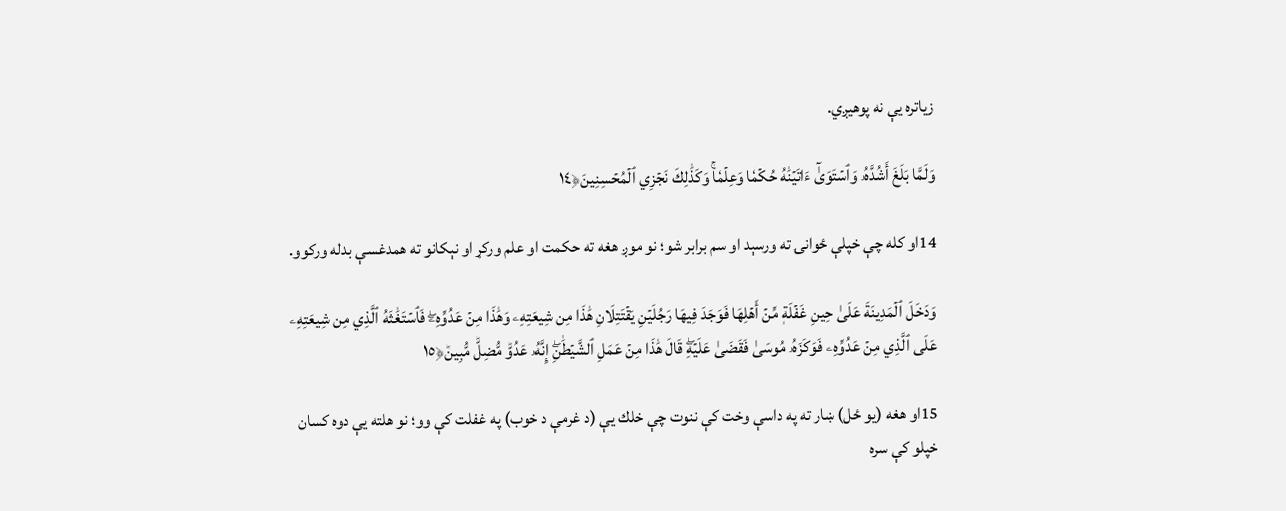زياتره يې نه پوهيږي.

وَلَمَّا بَلَغَ أَشُدَّهُۥ وَٱسۡتَوَىٰٓ ءَاتَيۡنَٰهُ حُكۡمٗا وَعِلۡمٗاۚ وَكَذَٰلِكَ نَجۡزِي ٱلۡمُحۡسِنِينَ﴿١٤

14او كله چې خپلې ځوانۍ ته ورسېد او سم برابر شو؛ نو موږ هغه ته حكمت او علم وركړ او نېكانو ته همدغسې بدله وركوو.

وَدَخَلَ ٱلۡمَدِينَةَ عَلَىٰ حِينِ غَفۡلَةٖ مِّنۡ أَهۡلِهَا فَوَجَدَ فِيهَا رَجُلَيۡنِ يَقۡتَتِلَانِ هَٰذَا مِن شِيعَتِهِۦ وَهَٰذَا مِنۡ عَدُوِّهِۦۖ فَٱسۡتَغَٰثَهُ ٱلَّذِي مِن شِيعَتِهِۦ عَلَى ٱلَّذِي مِنۡ عَدُوِّهِۦ فَوَكَزَهُۥ مُوسَىٰ فَقَضَىٰ عَلَيۡهِۖ قَالَ هَٰذَا مِنۡ عَمَلِ ٱلشَّيۡطَٰنِۖ إِنَّهُۥ عَدُوّٞ مُّضِلّٞ مُّبِينٞ﴿١٥

15او هغه (يو ځل) ښار ته په داسې وخت کې ننوت چې خلك يې (د غرمې د خوب) په غفلت كې وو؛ نو هلته يې دوه كسان خپلو كې سره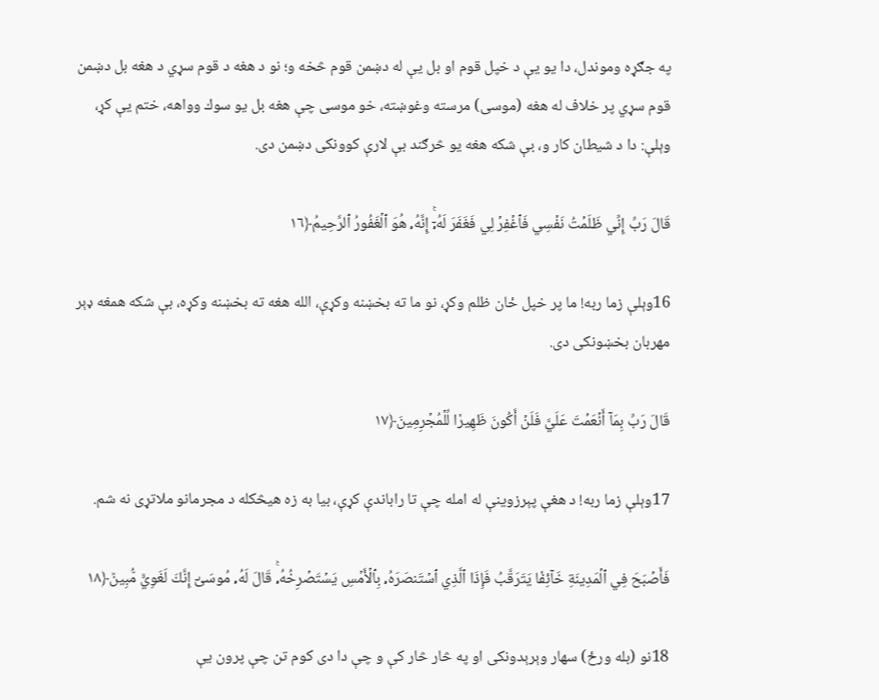په جګړه وموندل، دا يو يې د خپل قوم او بل يې له دښمن قوم څخه و؛ نو د هغه د قوم سړي د هغه بل دښمن قوم سړي پر خلاف له هغه (موسى) مرسته وغوښته، خو موسى چې هغه بل يو سوك وواهه، ختم يې كړ، وېلې: دا د شيطان كار و، بې شكه هغه يو څرګند بې لارې كوونكى دښمن دى.

قَالَ رَبِّ إِنِّي ظَلَمۡتُ نَفۡسِي فَٱغۡفِرۡ لِي فَغَفَرَ لَهُۥٓۚ إِنَّهُۥ هُوَ ٱلۡغَفُورُ ٱلرَّحِيمُ﴿١٦

16وېلې زما ربه! ما پر خپل ځان ظلم وكړ، نو ما ته بخښنه وكړې، الله هغه ته بخښنه وكړه، بې شكه همغه ډېر مهربان بخښونكى دى.

قَالَ رَبِّ بِمَآ أَنۡعَمۡتَ عَلَيَّ فَلَنۡ أَكُونَ ظَهِيرٗا لِّلۡمُجۡرِمِينَ﴿١٧

17وېلې زما ربه! د هغې پېرزوينې له امله چې تا راباندې كړې، بيا به زه هيڅكله د مجرمانو ملاتړی نه شم.

فَأَصۡبَحَ فِي ٱلۡمَدِينَةِ خَآئِفٗا يَتَرَقَّبُ فَإِذَا ٱلَّذِي ٱسۡتَنصَرَهُۥ بِٱلۡأَمۡسِ يَسۡتَصۡرِخُهُۥۚ قَالَ لَهُۥ مُوسَىٰٓ إِنَّكَ لَغَوِيّٞ مُّبِينٞ﴿١٨

18نو (بله ورځ) سهار وېرېدونكى او په څار څار كې و چې دا دى كوم تن چې پرون يې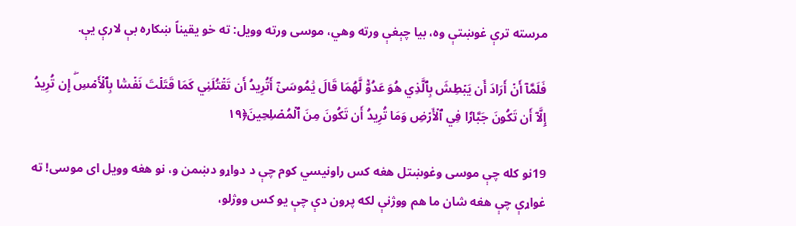مرسته ترې غوښتې وه، بيا چېغې ورته وهي، موسى ورته وويل: ته خو يقيناً ښكاره بې لارې يې.

فَلَمَّآ أَنۡ أَرَادَ أَن يَبۡطِشَ بِٱلَّذِي هُوَ عَدُوّٞ لَّهُمَا قَالَ يَٰمُوسَىٰٓ أَتُرِيدُ أَن تَقۡتُلَنِي كَمَا قَتَلۡتَ نَفۡسَۢا بِٱلۡأَمۡسِۖ إِن تُرِيدُ إِلَّآ أَن تَكُونَ جَبَّارٗا فِي ٱلۡأَرۡضِ وَمَا تُرِيدُ أَن تَكُونَ مِنَ ٱلۡمُصۡلِحِينَ﴿١٩

19نو كله چې موسى وغوښتل هغه كس راونيسي كوم چې د دواړو دښمن و، نو هغه وويل ای موسى! ته غواړې چې هغه شان ما هم ووژنې لكه پرون دې چې يو كس ووژلو،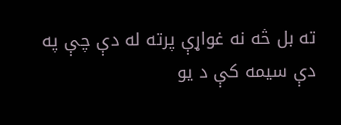ته بل څه نه غواړې پرته له دې چې په دې سيمه كې د يو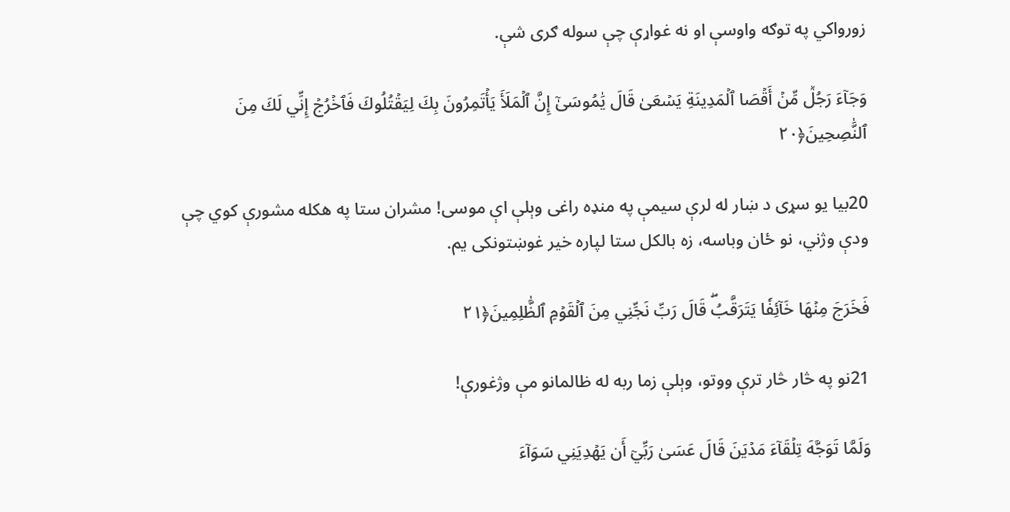زورواكي په توګه واوسې او نه غواړې چې سوله ګرى شې.

وَجَآءَ رَجُلٞ مِّنۡ أَقۡصَا ٱلۡمَدِينَةِ يَسۡعَىٰ قَالَ يَٰمُوسَىٰٓ إِنَّ ٱلۡمَلَأَ يَأۡتَمِرُونَ بِكَ لِيَقۡتُلُوكَ فَٱخۡرُجۡ إِنِّي لَكَ مِنَ ٱلنَّٰصِحِينَ﴿٢٠

20بيا يو سړى د ښار له لرې سيمې په منډه راغى وېلې اې موسى! مشران ستا په هكله مشورې كوي چې ودې وژني، نو ځان وباسه، زه بالكل ستا لپاره خير غوښتونكى يم.

فَخَرَجَ مِنۡهَا خَآئِفٗا يَتَرَقَّبُۖ قَالَ رَبِّ نَجِّنِي مِنَ ٱلۡقَوۡمِ ٱلظَّٰلِمِينَ﴿٢١

21نو په څار څار ترې ووتو، وېلې زما ربه له ظالمانو مې وژغورې!

وَلَمَّا تَوَجَّهَ تِلۡقَآءَ مَدۡيَنَ قَالَ عَسَىٰ رَبِّيٓ أَن يَهۡدِيَنِي سَوَآءَ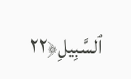ٱلسَّبِيلِ﴿٢٢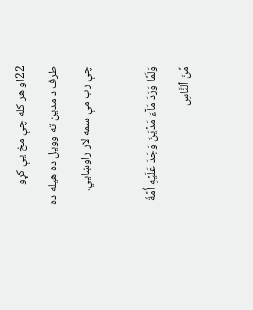22او هر كله چې مخ یې کړو طرف د مدین ته وویل ده هيله ده چې رب مې سمه لار راوښايي.

وَلَمَّا وَرَدَ مَآءَ مَدۡيَنَ وَجَدَ عَلَيۡهِ أُمَّةٗ مِّنَ ٱلنَّاسِ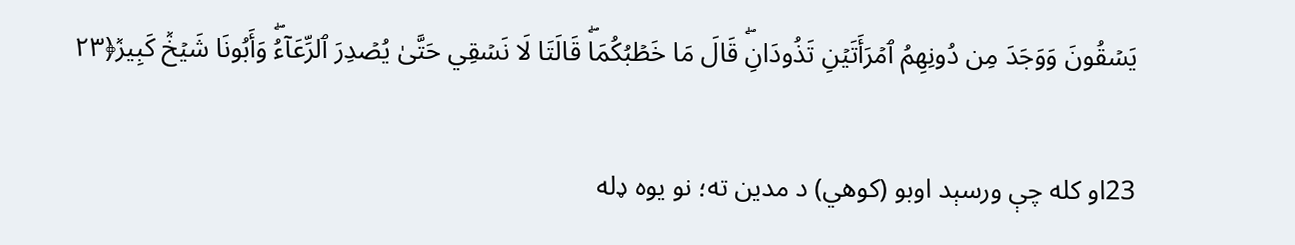يَسۡقُونَ وَوَجَدَ مِن دُونِهِمُ ٱمۡرَأَتَيۡنِ تَذُودَانِۖ قَالَ مَا خَطۡبُكُمَاۖ قَالَتَا لَا نَسۡقِي حَتَّىٰ يُصۡدِرَ ٱلرِّعَآءُۖ وَأَبُونَا شَيۡخٞ كَبِيرٞ﴿٢٣

23او کله چې ورسېد اوبو (كوهي) د مدین ته؛ نو يوه ډله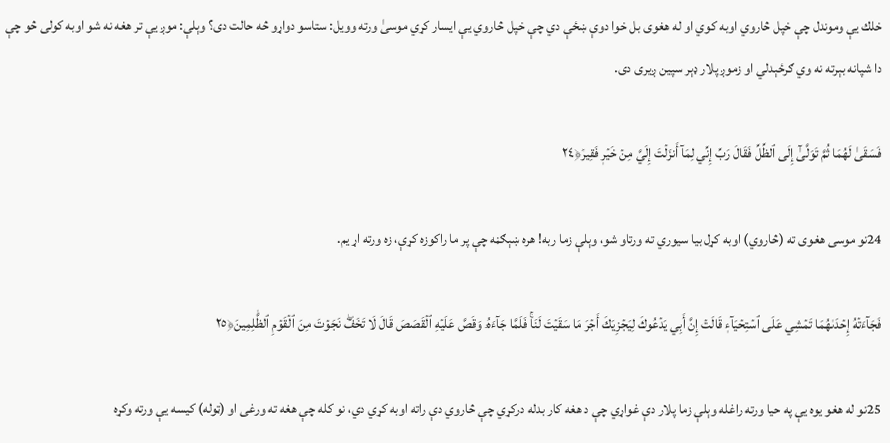خلك يې وموندل چې خپل څاروي اوبه كوي او له هغوی بل خوا دوې ښځې دي چې خپل څاروي يې ايسار كړي موسىٰ ورته وويل: ستاسو دواړو څه حالت دى؟ وېلې: موږ يې تر هغه نه شو اوبه كولى څو چې دا شپانه بېرته نه وي ګرځېدلي او زموږ پلار ډېر سپين ږيرى دى.

فَسَقَىٰ لَهُمَا ثُمَّ تَوَلَّىٰٓ إِلَى ٱلظِّلِّ فَقَالَ رَبِّ إِنِّي لِمَآ أَنزَلۡتَ إِلَيَّ مِنۡ خَيۡرٖ فَقِيرٞ﴿٢٤

24نو موسى هغوى ته (څاروي) اوبه كړل بيا سيوري ته ورتاو شو، وېلې زما ربه! هره ښېګڼه چې پر ما راكوزه كړې، زه ورته اړ يم.

فَجَآءَتۡهُ إِحۡدَىٰهُمَا تَمۡشِي عَلَى ٱسۡتِحۡيَآءٖ قَالَتۡ إِنَّ أَبِي يَدۡعُوكَ لِيَجۡزِيَكَ أَجۡرَ مَا سَقَيۡتَ لَنَاۚ فَلَمَّا جَآءَهُۥ وَقَصَّ عَلَيۡهِ ٱلۡقَصَصَ قَالَ لَا تَخَفۡۖ نَجَوۡتَ مِنَ ٱلۡقَوۡمِ ٱلظَّٰلِمِينَ﴿٢٥

25نو له هغو يوه يې په حيا ورته راغله وېلې زما پلار دې غواړي چې د هغه كار بدله دركړي چې څاروي دې راته اوبه كړي دي، نو كله چې هغه ته ورغی او (ټوله) كيسه يې ورته وكړه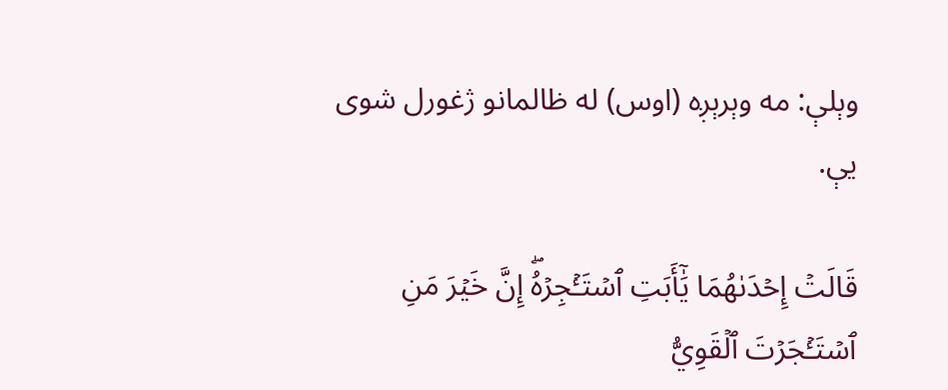وېلې: مه وېرېږه (اوس) له ظالمانو ژغورل شوى يې.

قَالَتۡ إِحۡدَىٰهُمَا يَٰٓأَبَتِ ٱسۡتَـٔۡجِرۡهُۖ إِنَّ خَيۡرَ مَنِ ٱسۡتَـٔۡجَرۡتَ ٱلۡقَوِيُّ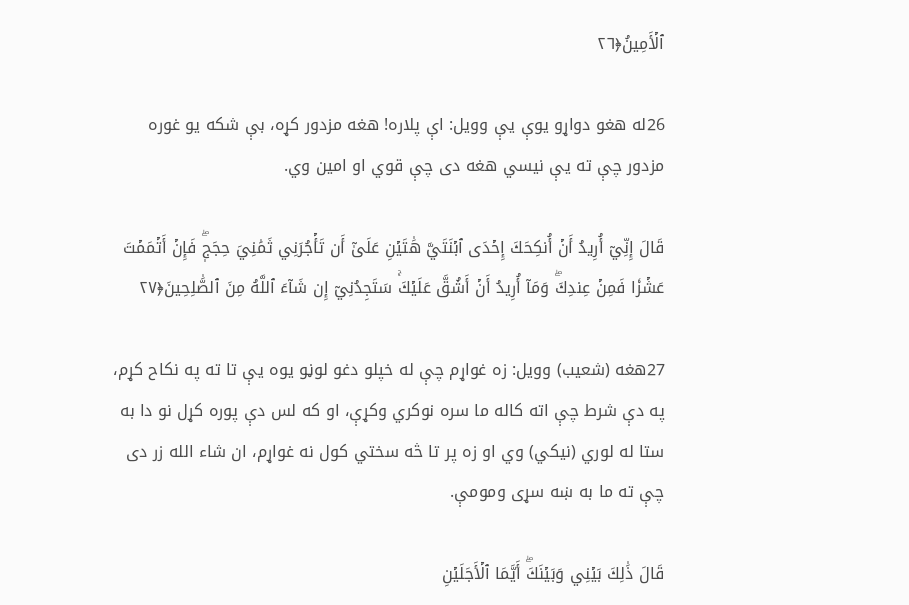ٱلۡأَمِينُ﴿٢٦

26له هغو دواړو يوې يې وويل: اې پلاره! هغه مزدور کړه، بې شكه يو غوره مزدور چې ته يې نيسي هغه دى چې قوي او امين وي.

قَالَ إِنِّيٓ أُرِيدُ أَنۡ أُنكِحَكَ إِحۡدَى ٱبۡنَتَيَّ هَٰتَيۡنِ عَلَىٰٓ أَن تَأۡجُرَنِي ثَمَٰنِيَ حِجَجٖۖ فَإِنۡ أَتۡمَمۡتَ عَشۡرٗا فَمِنۡ عِندِكَۖ وَمَآ أُرِيدُ أَنۡ أَشُقَّ عَلَيۡكَۚ سَتَجِدُنِيٓ إِن شَآءَ ٱللَّهُ مِنَ ٱلصَّٰلِحِينَ﴿٢٧

27هغه (شعيب) وويل: زه غواړم چې له خپلو دغو لوڼو يوه يې تا ته په نكاح كړم، په دې شرط چې اته كاله ما سره نوكري وكړې، او كه لس دې پوره كړل نو دا به ستا له لوري (نيكي) وي او زه پر تا څه سختي كول نه غواړم، ان شاء الله زر دی چې ته ما به ښه سړى ومومې.

قَالَ ذَٰلِكَ بَيۡنِي وَبَيۡنَكَۖ أَيَّمَا ٱلۡأَجَلَيۡنِ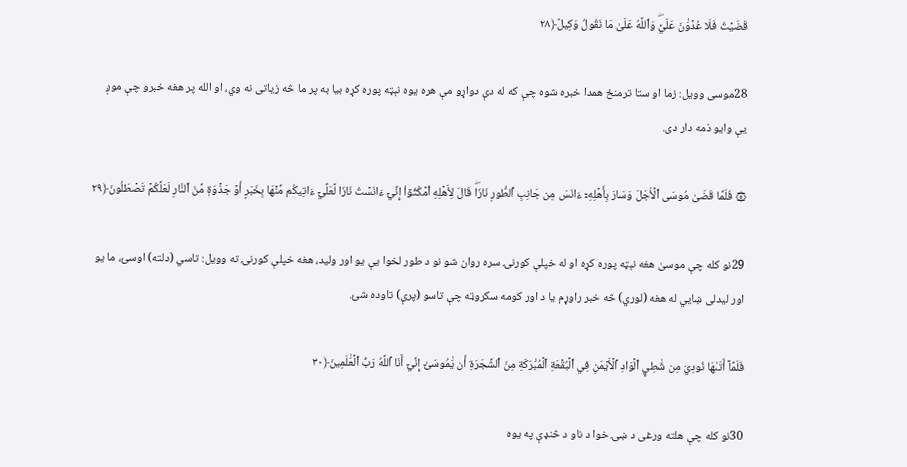قَضَيۡتُ فَلَا عُدۡوَٰنَ عَلَيَّۖ وَٱللَّهُ عَلَىٰ مَا نَقُولُ وَكِيلٞ﴿٢٨

28موسى وويل: زما او ستا ترمنځ همدا خبره شوه چې كه له دې دواړو مې هره يوه نېټه پوره كړه بيا به پر ما څه زياتى نه وي، او الله پر هغه خبرو چې موږ یې وایو ذمه دار دی.

۞ فَلَمَّا قَضَىٰ مُوسَى ٱلۡأَجَلَ وَسَارَ بِأَهۡلِهِۦٓ ءَانَسَ مِن جَانِبِ ٱلطُّورِ نَارٗاۖ قَالَ لِأَهۡلِهِ ٱمۡكُثُوٓاْ إِنِّيٓ ءَانَسۡتُ نَارٗا لَّعَلِّيٓ ءَاتِيكُم مِّنۡهَا بِخَبَرٍ أَوۡ جَذۡوَةٖ مِّنَ ٱلنَّارِ لَعَلَّكُمۡ تَصۡطَلُونَ﴿٢٩

29نو كله چې موسىٰ هغه نېټه پوره كړه او له خپلې كورنۍ سره روان شو نو د طور لخوا يې يو اور وليد، هغه خپلې كورنۍ ته وويل: تاسي (دلته) اوسئ، ما يو اور ليدلى ښايي له هغه (لوري) څه خبر راوړم يا د اور كومه سكروټه چې تاسو (پرې) تاوده شئ.

فَلَمَّآ أَتَىٰهَا نُودِيَ مِن شَٰطِيِٕ ٱلۡوَادِ ٱلۡأَيۡمَنِ فِي ٱلۡبُقۡعَةِ ٱلۡمُبَٰرَكَةِ مِنَ ٱلشَّجَرَةِ أَن يَٰمُوسَىٰٓ إِنِّيٓ أَنَا ٱللَّهُ رَبُّ ٱلۡعَٰلَمِينَ﴿٣٠

30نو كله چې هلته ورغی د ښۍ خوا د ناو د څنډې په يوه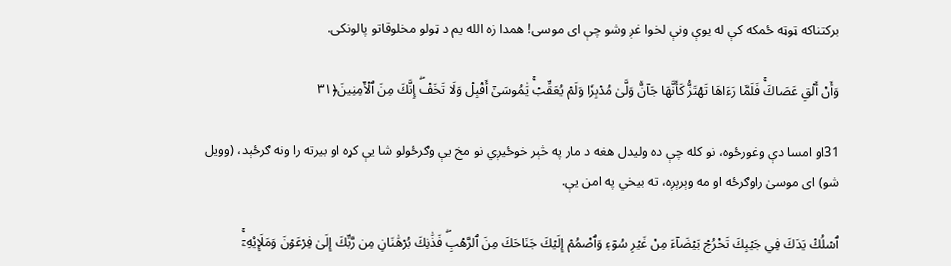بركتناکه ټوټه ځمكه كې له يوې ونې لخوا غږ وشو چې ای موسى! همدا زه الله يم د ټولو مخلوقاتو پالونکی.

وَأَنۡ أَلۡقِ عَصَاكَۚ فَلَمَّا رَءَاهَا تَهۡتَزُّ كَأَنَّهَا جَآنّٞ وَلَّىٰ مُدۡبِرٗا وَلَمۡ يُعَقِّبۡۚ يَٰمُوسَىٰٓ أَقۡبِلۡ وَلَا تَخَفۡۖ إِنَّكَ مِنَ ٱلۡأٓمِنِينَ﴿٣١

31او امسا دې وغورځوه، نو كله چې ده وليدل هغه د مار په څېر خوځيږي نو مخ يې وګرځولو شا يې كړه او بيرته را ونه ګرځېد، (وويل شو) اى موسىٰ راوګرځه او مه وېرېږه، ته بیخي په امن يې.

ٱسۡلُكۡ يَدَكَ فِي جَيۡبِكَ تَخۡرُجۡ بَيۡضَآءَ مِنۡ غَيۡرِ سُوٓءٖ وَٱضۡمُمۡ إِلَيۡكَ جَنَاحَكَ مِنَ ٱلرَّهۡبِۖ فَذَٰنِكَ بُرۡهَٰنَانِ مِن رَّبِّكَ إِلَىٰ فِرۡعَوۡنَ وَمَلَإِيْهِۦٓۚ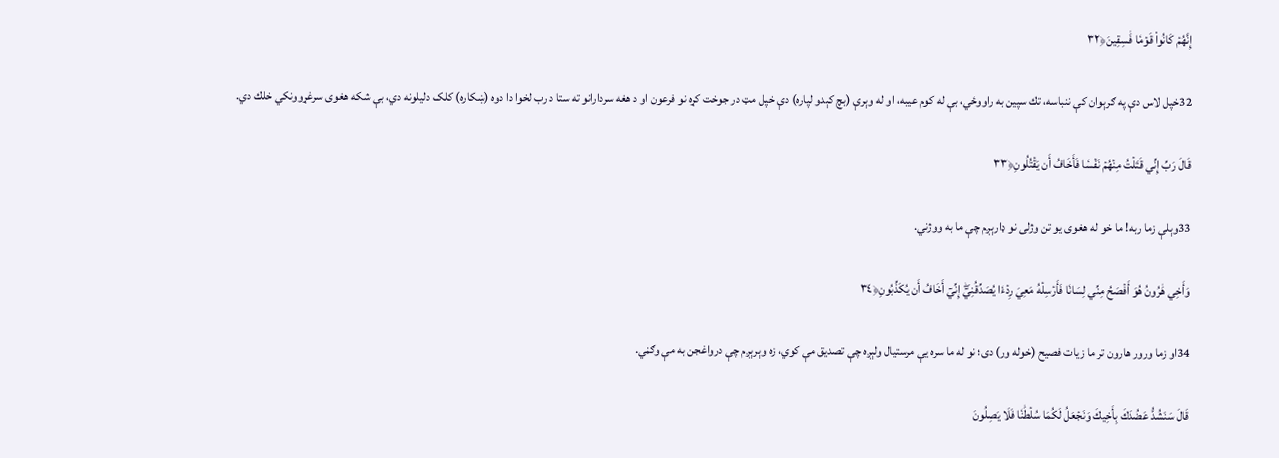إِنَّهُمۡ كَانُواْ قَوۡمٗا فَٰسِقِينَ﴿٣٢

32خپل لاس دې په ګرېوان كې ننباسه، تك سپين به راووځي، بې له كوم عيبه، او له وېرې (بچ كېدو لپاره) دې خپل مټ در جوخت كړه نو فرعون او د هغه سردارانو ته ستا د رب لخوا دا دوه (ښكاره) کلک دلیلونه دي، بې شكه هغوى سرغړوونکي خلك دي.

قَالَ رَبِّ إِنِّي قَتَلۡتُ مِنۡهُمۡ نَفۡسٗا فَأَخَافُ أَن يَقۡتُلُونِ﴿٣٣

33وېلې زما ربه! ما خو له هغوى يو تن وژلى نو ډارېږم چې ما به ووژني.

وَأَخِي هَٰرُونُ هُوَ أَفۡصَحُ مِنِّي لِسَانٗا فَأَرۡسِلۡهُ مَعِيَ رِدۡءٗا يُصَدِّقُنِيٓۖ إِنِّيٓ أَخَافُ أَن يُكَذِّبُونِ﴿٣٤

34او زما ورور هارون تر ما زيات فصیح (خوله ور) دى؛ نو له ما سره يې مرستيال ولېږه چې تصديق مې كوي، زه وېرېږم چې درواغجن به مې وګڼي.

قَالَ سَنَشُدُّ عَضُدَكَ بِأَخِيكَ وَنَجۡعَلُ لَكُمَا سُلۡطَٰنٗا فَلَا يَصِلُونَ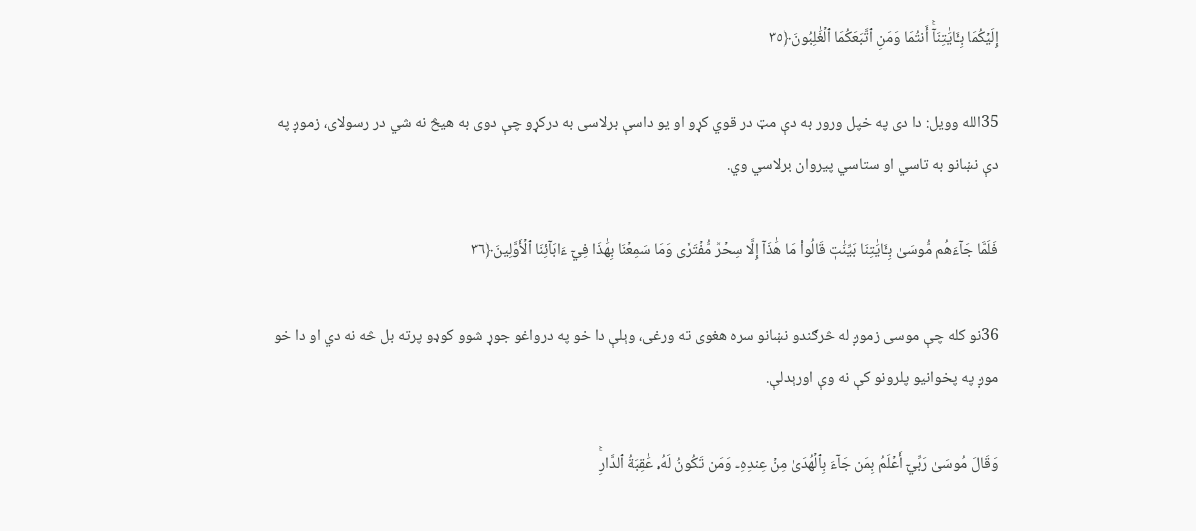إِلَيۡكُمَا بِـَٔايَٰتِنَآۚ أَنتُمَا وَمَنِ ٱتَّبَعَكُمَا ٱلۡغَٰلِبُونَ﴿٣٥

35الله وويل: دا دى په خپل ورور به دې مټ در قوي كړو او يو داسې برلاسى به دركړو چې دوى به هيڅ نه شي در رسولاى، زموږ په دې نښانو به تاسي او ستاسي پيروان برلاسي وي.

فَلَمَّا جَآءَهُم مُّوسَىٰ بِـَٔايَٰتِنَا بَيِّنَٰتٖ قَالُواْ مَا هَٰذَآ إِلَّا سِحۡرٞ مُّفۡتَرٗى وَمَا سَمِعۡنَا بِهَٰذَا فِيٓ ءَابَآئِنَا ٱلۡأَوَّلِينَ﴿٣٦

36نو كله چې موسى زموږ له څرګندو نښانو سره هغوى ته ورغى، وېلې دا خو په درواغو جوړ شوو كوډو پرته بل څه نه دي او دا خو موږ په پخوانيو پلرونو كې نه وې اورېدلې.

وَقَالَ مُوسَىٰ رَبِّيٓ أَعۡلَمُ بِمَن جَآءَ بِٱلۡهُدَىٰ مِنۡ عِندِهِۦ وَمَن تَكُونُ لَهُۥ عَٰقِبَةُ ٱلدَّارِۚ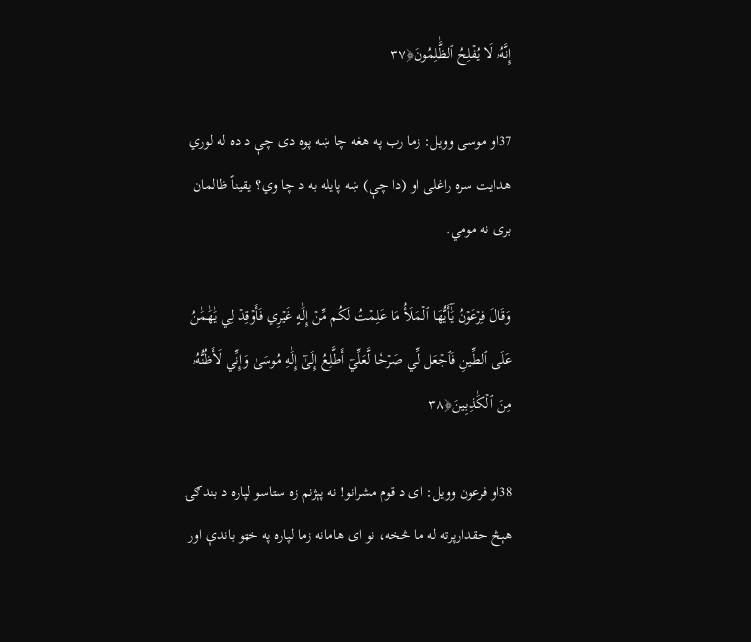إِنَّهُۥ لَا يُفۡلِحُ ٱلظَّٰلِمُونَ﴿٣٧

37او موسى وويل: زما رب په هغه چا ښه پوه دى چې د ده له لوري هدايت سره راغلى او (دا چې) ښه پايله به د چا وي؟ يقيناً ظالمان برى نه مومي.

وَقَالَ فِرۡعَوۡنُ يَٰٓأَيُّهَا ٱلۡمَلَأُ مَا عَلِمۡتُ لَكُم مِّنۡ إِلَٰهٍ غَيۡرِي فَأَوۡقِدۡ لِي يَٰهَٰمَٰنُ عَلَى ٱلطِّينِ فَٱجۡعَل لِّي صَرۡحٗا لَّعَلِّيٓ أَطَّلِعُ إِلَىٰٓ إِلَٰهِ مُوسَىٰ وَإِنِّي لَأَظُنُّهُۥ مِنَ ٱلۡكَٰذِبِينَ﴿٣٨

38او فرعون وويل: اى د قوم مشرانو! نه پېژنم زه ستاسو لپاره د بندګۍ هېڅ حقدارپرته له ما څخه، نو ای هامانه زما لپاره په خټو باندې اور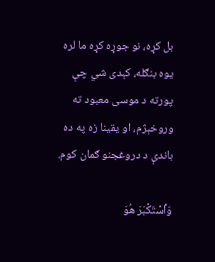بل کړه، نو جوړه کړه ما لره یوه بنګله، کېدی شي چې پورته د موسی معبود ته وروخېژم، او یقینا زه په ده باندې د دروغجنو ګمان کوم.

وَٱسۡتَكۡبَرَ هُوَ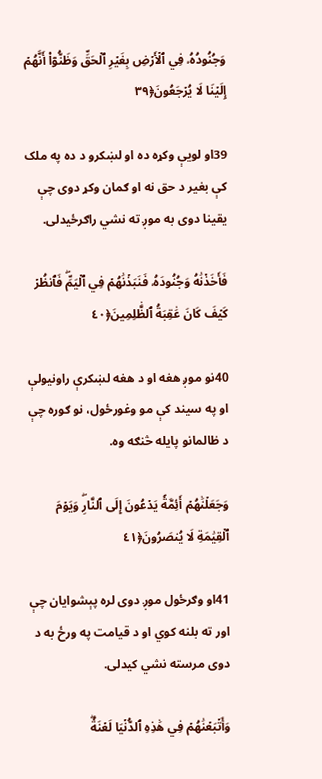وَجُنُودُهُۥ فِي ٱلۡأَرۡضِ بِغَيۡرِ ٱلۡحَقِّ وَظَنُّوٓاْ أَنَّهُمۡ إِلَيۡنَا لَا يُرۡجَعُونَ﴿٣٩

39او لویې وکړه ده او لښکرو د ده په ملک کې بغیر د حق نه او ګمان وکړ دوی چې یقینا دوی به موږ ته نشي راګرځیدلی.

فَأَخَذۡنَٰهُ وَجُنُودَهُۥ فَنَبَذۡنَٰهُمۡ فِي ٱلۡيَمِّۖ فَٱنظُرۡ كَيۡفَ كَانَ عَٰقِبَةُ ٱلظَّٰلِمِينَ﴿٤٠

40نو موږ هغه او د هغه لښكرې راونيولې او په سيند كې مو وغورځول، نو ګوره چې د ظالمانو پايله څنګه وه.

وَجَعَلۡنَٰهُمۡ أَئِمَّةٗ يَدۡعُونَ إِلَى ٱلنَّارِۖ وَيَوۡمَ ٱلۡقِيَٰمَةِ لَا يُنصَرُونَ﴿٤١

41او وګرځول موږ دوی لره پېشوایان چې اور ته بلنه کوي او د قیامت په ورځ به د دوی مرسته نشي کیدلی.

وَأَتۡبَعۡنَٰهُمۡ فِي هَٰذِهِ ٱلدُّنۡيَا لَعۡنَةٗۖ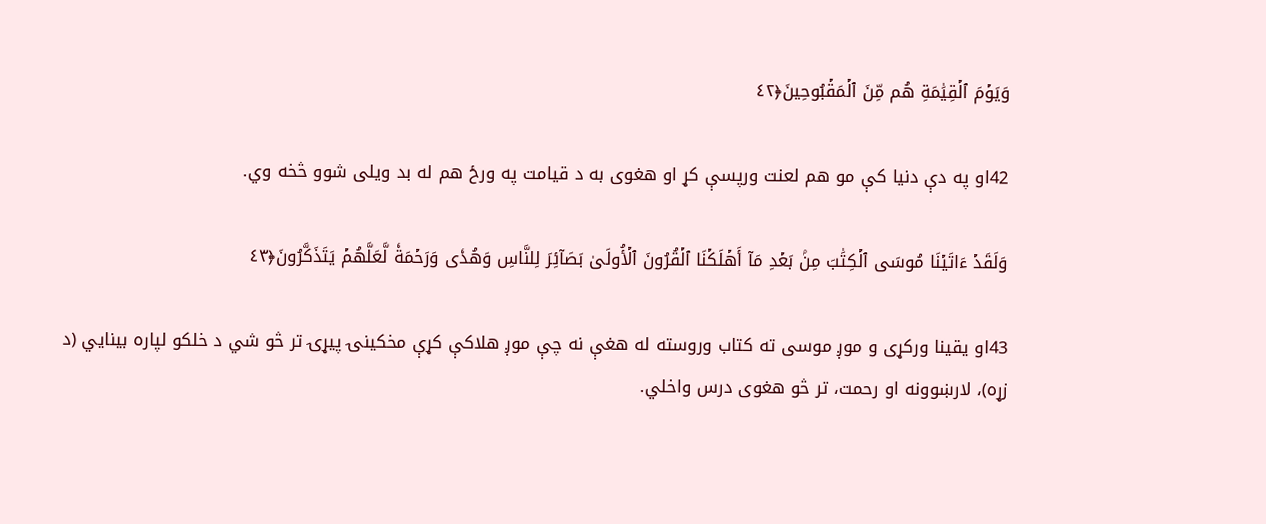وَيَوۡمَ ٱلۡقِيَٰمَةِ هُم مِّنَ ٱلۡمَقۡبُوحِينَ﴿٤٢

42او په دې دنيا كې مو هم لعنت ورپسې كړ او هغوى به د قيامت په ورځ هم له بد ویلی شوو څخه وي.

وَلَقَدۡ ءَاتَيۡنَا مُوسَى ٱلۡكِتَٰبَ مِنۢ بَعۡدِ مَآ أَهۡلَكۡنَا ٱلۡقُرُونَ ٱلۡأُولَىٰ بَصَآئِرَ لِلنَّاسِ وَهُدٗى وَرَحۡمَةٗ لَّعَلَّهُمۡ يَتَذَكَّرُونَ﴿٤٣

43او یقینا ورکړی و موږ موسی ته کتاب وروسته له هغې نه چې موږ هلاکې کړې مخکینۍ پيړۍ تر څو شي د خلکو لپاره بينايي (د زړه)، لارښوونه او رحمت، تر څو هغوى درس واخلي.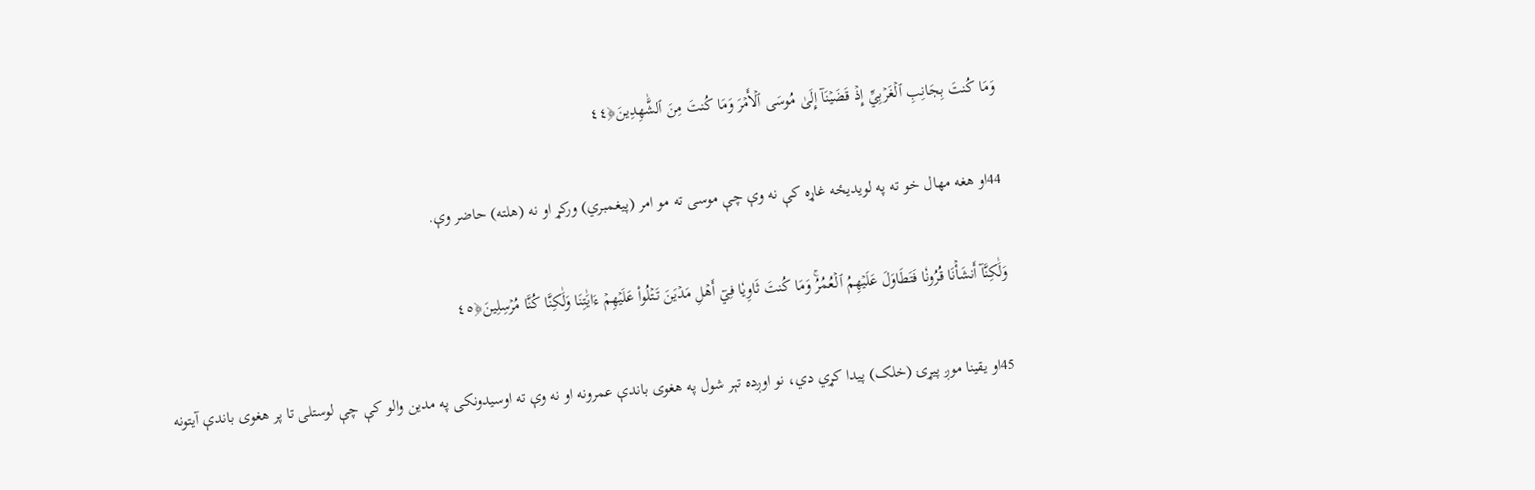وَمَا كُنتَ بِجَانِبِ ٱلۡغَرۡبِيِّ إِذۡ قَضَيۡنَآ إِلَىٰ مُوسَى ٱلۡأَمۡرَ وَمَا كُنتَ مِنَ ٱلشَّٰهِدِينَ﴿٤٤

44او هغه مهال خو ته په لويديځه غاړه كې نه وې چې موسى ته مو امر (پیغمبري) وركړ او نه (هلته) حاضر وې.

وَلَٰكِنَّآ أَنشَأۡنَا قُرُونٗا فَتَطَاوَلَ عَلَيۡهِمُ ٱلۡعُمُرُۚ وَمَا كُنتَ ثَاوِيٗا فِيٓ أَهۡلِ مَدۡيَنَ تَتۡلُواْ عَلَيۡهِمۡ ءَايَٰتِنَا وَلَٰكِنَّا كُنَّا مُرۡسِلِينَ﴿٤٥

45او یقینا موږ پيړۍ (خلک) پیدا کړي دي، نو اوږده تېر شول په هغوی باندې عمرونه او نه وې ته اوسیدونکی په مدین والو کې چې لوستلی تا پر هغوی باندې آیتونه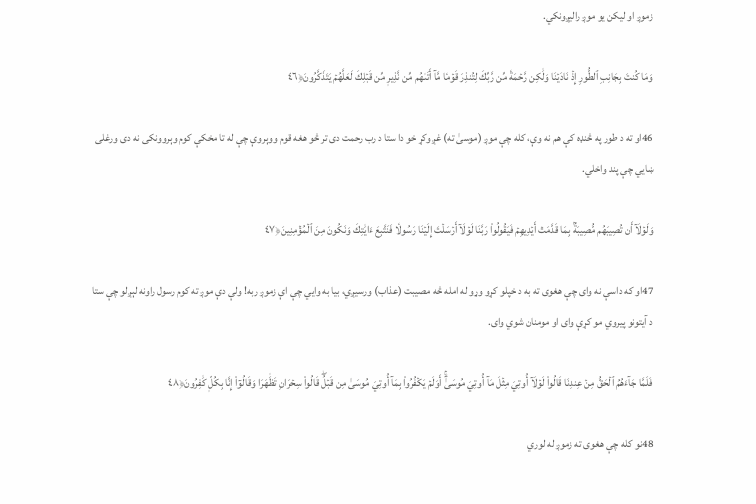زموږ او لیکن یو موږ رالیږونکي.

وَمَا كُنتَ بِجَانِبِ ٱلطُّورِ إِذۡ نَادَيۡنَا وَلَٰكِن رَّحۡمَةٗ مِّن رَّبِّكَ لِتُنذِرَ قَوۡمٗا مَّآ أَتَىٰهُم مِّن نَّذِيرٖ مِّن قَبۡلِكَ لَعَلَّهُمۡ يَتَذَكَّرُونَ﴿٤٦

46او ته د طور په څنډه كې هم نه وې، كله چې موږ (موسىٰ ته) غږ وكړ خو دا ستا د رب رحمت دى تر څو هغه قوم ووېروې چې له تا مخكې كوم وېروونكى نه دى ورغلى ښایي چې پند واخلي.

وَلَوۡلَآ أَن تُصِيبَهُم مُّصِيبَةُۢ بِمَا قَدَّمَتۡ أَيۡدِيهِمۡ فَيَقُولُواْ رَبَّنَا لَوۡلَآ أَرۡسَلۡتَ إِلَيۡنَا رَسُولٗا فَنَتَّبِعَ ءَايَٰتِكَ وَنَكُونَ مِنَ ٱلۡمُؤۡمِنِينَ﴿٤٧

47او كه داسې نه واى چې هغوى ته به د خپلو كړو وړو له امله څه مصيبت (عذاب) ورسيږي، بيا به وايي چې اې زموږ ربه! ولې دې موږ ته كوم رسول راونه لېږلو چې ستا د آيتونو پيروي مو كړې واى او مومنان شوي واى.

فَلَمَّا جَآءَهُمُ ٱلۡحَقُّ مِنۡ عِندِنَا قَالُواْ لَوۡلَآ أُوتِيَ مِثۡلَ مَآ أُوتِيَ مُوسَىٰٓۚ أَوَلَمۡ يَكۡفُرُواْ بِمَآ أُوتِيَ مُوسَىٰ مِن قَبۡلُۖ قَالُواْ سِحۡرَانِ تَظَٰهَرَا وَقَالُوٓاْ إِنَّا بِكُلّٖ كَٰفِرُونَ﴿٤٨

48نو كله چې هغوى ته زموږ له لوري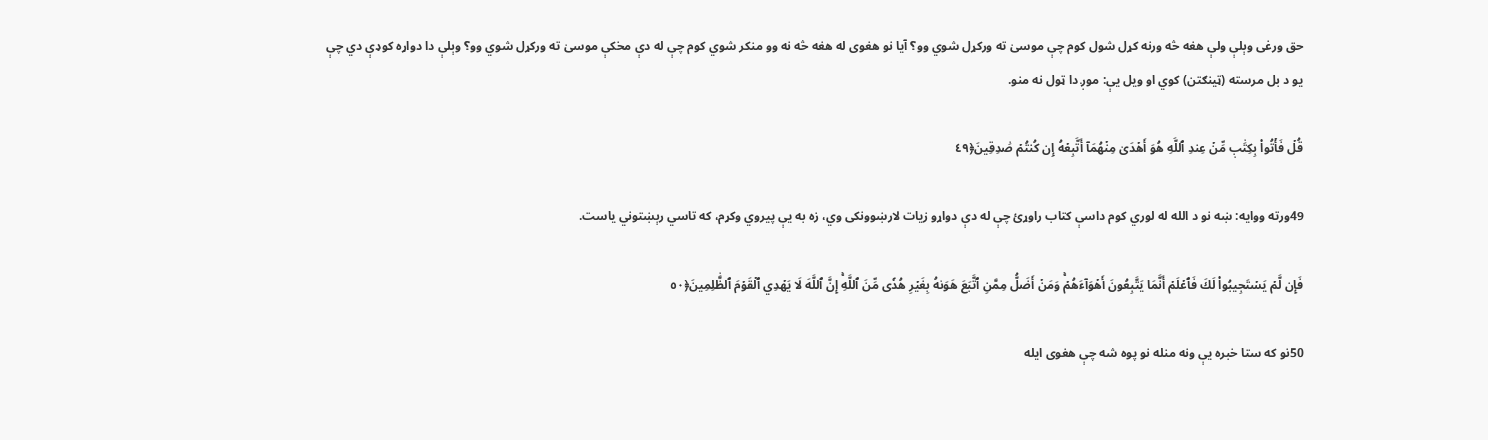حق ورغى وېلې ولې هغه څه ورنه كړل شول كوم چې موسىٰ ته وركړل شوي وو؟ آيا نو هغوى له هغه څه نه وو منكر شوي کوم چې له دې مخکې موسىٰ ته وركړل شوي وو؟ وېلې دا دواړه كوډې دي چې يو د بل مرسته (ټينګتن) كوي او ويل يې: موږ دا ټول نه منو.

قُلۡ فَأۡتُواْ بِكِتَٰبٖ مِّنۡ عِندِ ٱللَّهِ هُوَ أَهۡدَىٰ مِنۡهُمَآ أَتَّبِعۡهُ إِن كُنتُمۡ صَٰدِقِينَ﴿٤٩

49ورته ووايه: ښه نو د الله له لوري كوم داسې كتاب راوړئ چې له دې دواړو زيات لارښوونكى وي، زه به يې پيروي وكړم، كه تاسي رېښتوني ياست.

فَإِن لَّمۡ يَسۡتَجِيبُواْ لَكَ فَٱعۡلَمۡ أَنَّمَا يَتَّبِعُونَ أَهۡوَآءَهُمۡۚ وَمَنۡ أَضَلُّ مِمَّنِ ٱتَّبَعَ هَوَىٰهُ بِغَيۡرِ هُدٗى مِّنَ ٱللَّهِۚ إِنَّ ٱللَّهَ لَا يَهۡدِي ٱلۡقَوۡمَ ٱلظَّٰلِمِينَ﴿٥٠

50نو كه ستا خبره يې ونه منله نو پوه شه چې هغوى ايله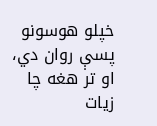خپلو هوسونو پسې روان دي، او تر هغه چا زيات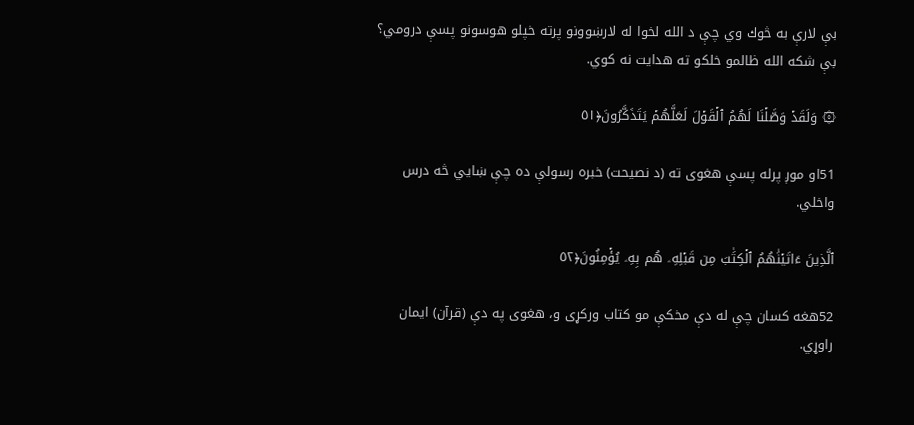بې لارې به څوك وي چې د الله لخوا له لارښوونو پرته خپلو هوسونو پسې درومي؟ بې شكه الله ظالمو خلكو ته هدايت نه كوي.

۞ وَلَقَدۡ وَصَّلۡنَا لَهُمُ ٱلۡقَوۡلَ لَعَلَّهُمۡ يَتَذَكَّرُونَ﴿٥١

51او موږ پرله پسې هغوى ته (د نصيحت) خبره رسولې ده چې ښايي څه درس واخلي.

ٱلَّذِينَ ءَاتَيۡنَٰهُمُ ٱلۡكِتَٰبَ مِن قَبۡلِهِۦ هُم بِهِۦ يُؤۡمِنُونَ﴿٥٢

52هغه كسان چې له دې مخكې مو كتاب وركړى و، هغوى په دې (قرآن) ايمان راوړي.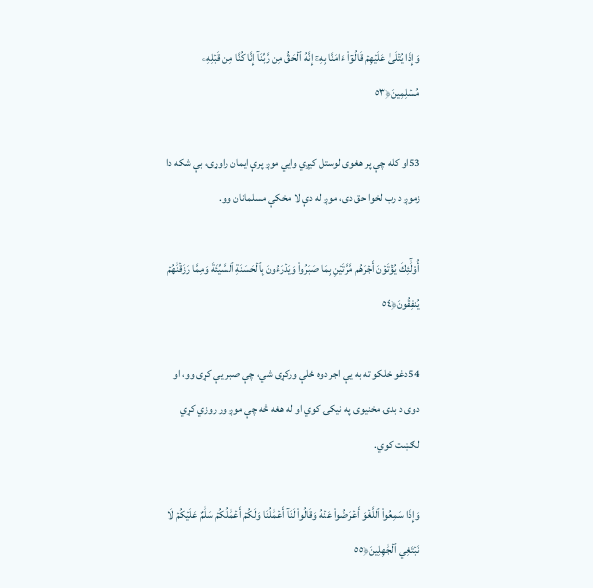وَإِذَا يُتۡلَىٰ عَلَيۡهِمۡ قَالُوٓاْ ءَامَنَّا بِهِۦٓ إِنَّهُ ٱلۡحَقُّ مِن رَّبِّنَآ إِنَّا كُنَّا مِن قَبۡلِهِۦ مُسۡلِمِينَ﴿٥٣

53او كله چې پر هغوى لوستل كيږي وايي موږ پرې ايمان راوړى، بې شكه دا زموږ د رب لخوا حق دى، موږ له دې لا مخکې مسلمانان وو.

أُوْلَٰٓئِكَ يُؤۡتَوۡنَ أَجۡرَهُم مَّرَّتَيۡنِ بِمَا صَبَرُواْ وَيَدۡرَءُونَ بِٱلۡحَسَنَةِ ٱلسَّيِّئَةَ وَمِمَّا رَزَقۡنَٰهُمۡ يُنفِقُونَ﴿٥٤

54دغو خلكو ته به يې اجر دوه ځلې وركړى شي، چې صبر يې كړى وو، او دوى د بدۍ مخنيوى په نيكۍ كوي او له هغه څه چې موږ ور روزي كړي لګښت كوي.

وَإِذَا سَمِعُواْ ٱللَّغۡوَ أَعۡرَضُواْ عَنۡهُ وَقَالُواْ لَنَآ أَعۡمَٰلُنَا وَلَكُمۡ أَعۡمَٰلُكُمۡ سَلَٰمٌ عَلَيۡكُمۡ لَا نَبۡتَغِي ٱلۡجَٰهِلِينَ﴿٥٥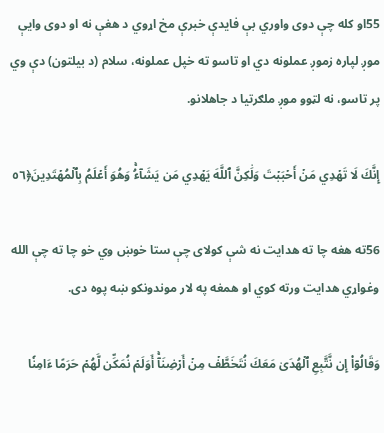55او كله چې دوی واوري بې فایدې خبرې مخ اړوي د هغې نه او دوی وایې موږ لپاره زموږ عملونه دي او تاسو ته خپل عملونه، سلام (د بیلتون) دې وي پر تاسو، نه لټوو موږ ملګرتیا د جاهلانو.

إِنَّكَ لَا تَهۡدِي مَنۡ أَحۡبَبۡتَ وَلَٰكِنَّ ٱللَّهَ يَهۡدِي مَن يَشَآءُۚ وَهُوَ أَعۡلَمُ بِٱلۡمُهۡتَدِينَ﴿٥٦

56ته هغه چا ته هدايت نه شې كولاى چې ستا خوښ وي خو چا ته چې الله وغواړي هدايت ورته كوي او همغه په لار موندونكو ښه پوه دى.

وَقَالُوٓاْ إِن نَّتَّبِعِ ٱلۡهُدَىٰ مَعَكَ نُتَخَطَّفۡ مِنۡ أَرۡضِنَآۚ أَوَلَمۡ نُمَكِّن لَّهُمۡ حَرَمًا ءَامِنٗا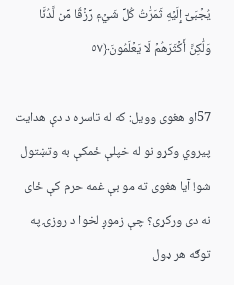يُجۡبَىٰٓ إِلَيۡهِ ثَمَرَٰتُ كُلِّ شَيۡءٖ رِّزۡقٗا مِّن لَّدُنَّا وَلَٰكِنَّ أَكۡثَرَهُمۡ لَا يَعۡلَمُونَ﴿٥٧

57او هغوى وويل: كه له تاسره د دې هدايت پيروي وكړو نو له خپلې ځمكې به وتښتول شو! آيا هغوى ته مو بې غمه حرم كې ځاى نه دى وركړى؟ چې زموږ لخوا د روزۍ په توګه هر ډول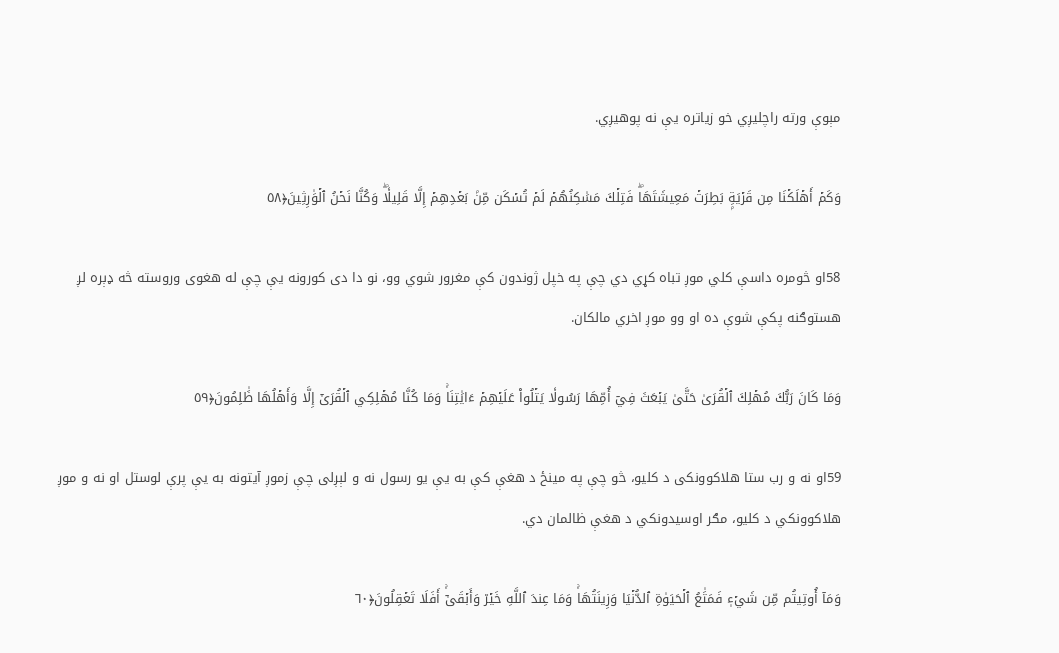مېوې ورته راچليږي خو زياتره يې نه پوهيږي.

وَكَمۡ أَهۡلَكۡنَا مِن قَرۡيَةِۭ بَطِرَتۡ مَعِيشَتَهَاۖ فَتِلۡكَ مَسَٰكِنُهُمۡ لَمۡ تُسۡكَن مِّنۢ بَعۡدِهِمۡ إِلَّا قَلِيلٗاۖ وَكُنَّا نَحۡنُ ٱلۡوَٰرِثِينَ﴿٥٨

58او څومره داسې كلي موږ تباه كړي دي چې په خپل ژوندون كې مغرور شوي وو، نو دا دی كورونه يې چې له هغوى وروسته څه ډېره لږ هستوګنه پكې شوې ده او وو موږ اخري مالکان.

وَمَا كَانَ رَبُّكَ مُهۡلِكَ ٱلۡقُرَىٰ حَتَّىٰ يَبۡعَثَ فِيٓ أُمِّهَا رَسُولٗا يَتۡلُواْ عَلَيۡهِمۡ ءَايَٰتِنَاۚ وَمَا كُنَّا مُهۡلِكِي ٱلۡقُرَىٰٓ إِلَّا وَأَهۡلُهَا ظَٰلِمُونَ﴿٥٩

59او نه و رب ستا هلاكوونكى د کلیو، څو چې په مینځ د هغې کې به يې يو رسول نه و لېږلى چې زموږ آيتونه به يې پرې لوستل او نه و موږ هلاکوونکي د کلیو، مګر اوسیدونکي د هغې ظالمان دي.

وَمَآ أُوتِيتُم مِّن شَيۡءٖ فَمَتَٰعُ ٱلۡحَيَوٰةِ ٱلدُّنۡيَا وَزِينَتُهَاۚ وَمَا عِندَ ٱللَّهِ خَيۡرٞ وَأَبۡقَىٰٓۚ أَفَلَا تَعۡقِلُونَ﴿٦٠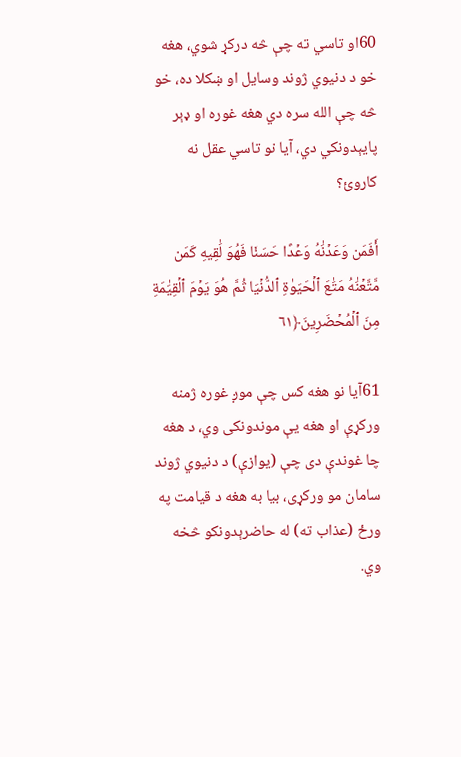60او تاسي ته چې څه دركړ شوي، هغه خو د دنيوي ژوند وسايل او ښكلا ده، خو څه چې الله سره دي هغه غوره او ډېر پايېدونكي دي، آيا نو تاسي عقل نه كاروئ؟

أَفَمَن وَعَدۡنَٰهُ وَعۡدًا حَسَنٗا فَهُوَ لَٰقِيهِ كَمَن مَّتَّعۡنَٰهُ مَتَٰعَ ٱلۡحَيَوٰةِ ٱلدُّنۡيَا ثُمَّ هُوَ يَوۡمَ ٱلۡقِيَٰمَةِ مِنَ ٱلۡمُحۡضَرِينَ﴿٦١

61آيا نو هغه كس چې موږ غوره ژمنه وركړې او هغه يې موندونكى وي، د هغه چا غوندې دى چې (يوازې) د دنيوي ژوند سامان مو وركړى، بيا به هغه د قيامت په ورځ (عذاب ته) له حاضرېدونكو څخه وي.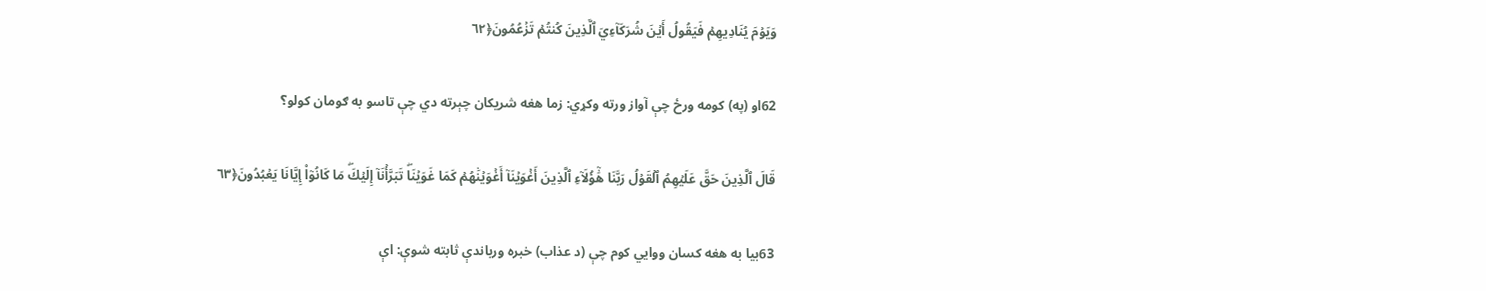وَيَوۡمَ يُنَادِيهِمۡ فَيَقُولُ أَيۡنَ شُرَكَآءِيَ ٱلَّذِينَ كُنتُمۡ تَزۡعُمُونَ﴿٦٢

62او (په) كومه ورځ چې آواز ورته وكړي: زما هغه شريكان چېرته دي چې تاسو به ګومان كولو؟

قَالَ ٱلَّذِينَ حَقَّ عَلَيۡهِمُ ٱلۡقَوۡلُ رَبَّنَا هَٰٓؤُلَآءِ ٱلَّذِينَ أَغۡوَيۡنَآ أَغۡوَيۡنَٰهُمۡ كَمَا غَوَيۡنَاۖ تَبَرَّأۡنَآ إِلَيۡكَۖ مَا كَانُوٓاْ إِيَّانَا يَعۡبُدُونَ﴿٦٣

63بيا به هغه كسان ووايي كوم چې (د عذاب) خبره ورباندې ثابته شوې: اې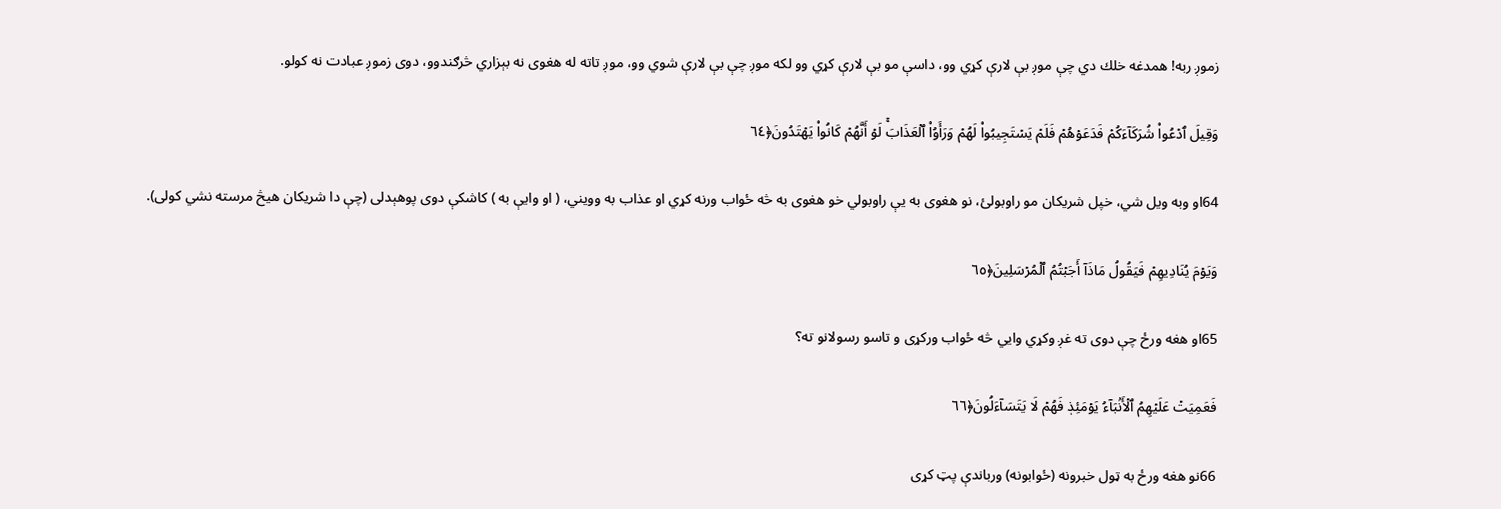زموږ ربه! همدغه خلك دي چې موږ بې لارې كړي وو، داسې مو بې لارې كړي وو لكه موږ چې بې لارې شوي وو، موږ تاته له هغوى نه بېزاري څرګندوو، دوى زموږ عبادت نه كولو.

وَقِيلَ ٱدۡعُواْ شُرَكَآءَكُمۡ فَدَعَوۡهُمۡ فَلَمۡ يَسۡتَجِيبُواْ لَهُمۡ وَرَأَوُاْ ٱلۡعَذَابَۚ لَوۡ أَنَّهُمۡ كَانُواْ يَهۡتَدُونَ﴿٦٤

64او وبه ويل شي، خپل شريكان مو راوبولئ، نو هغوى به يې راوبولي خو هغوى به څه ځواب ورنه كړي او عذاب به وويني، ( او وایې به ) كاشكې دوى پوهېدلی (چې دا شریکان هیڅ مرسته نشي کولی).

وَيَوۡمَ يُنَادِيهِمۡ فَيَقُولُ مَاذَآ أَجَبۡتُمُ ٱلۡمُرۡسَلِينَ﴿٦٥

65او هغه ورځ چې دوى ته غږ وكړي وايي څه ځواب وركړی و تاسو رسولانو ته؟

فَعَمِيَتۡ عَلَيۡهِمُ ٱلۡأَنۢبَآءُ يَوۡمَئِذٖ فَهُمۡ لَا يَتَسَآءَلُونَ﴿٦٦

66نو هغه ورځ به ټول خبرونه (ځوابونه) ورباندې پټ كړی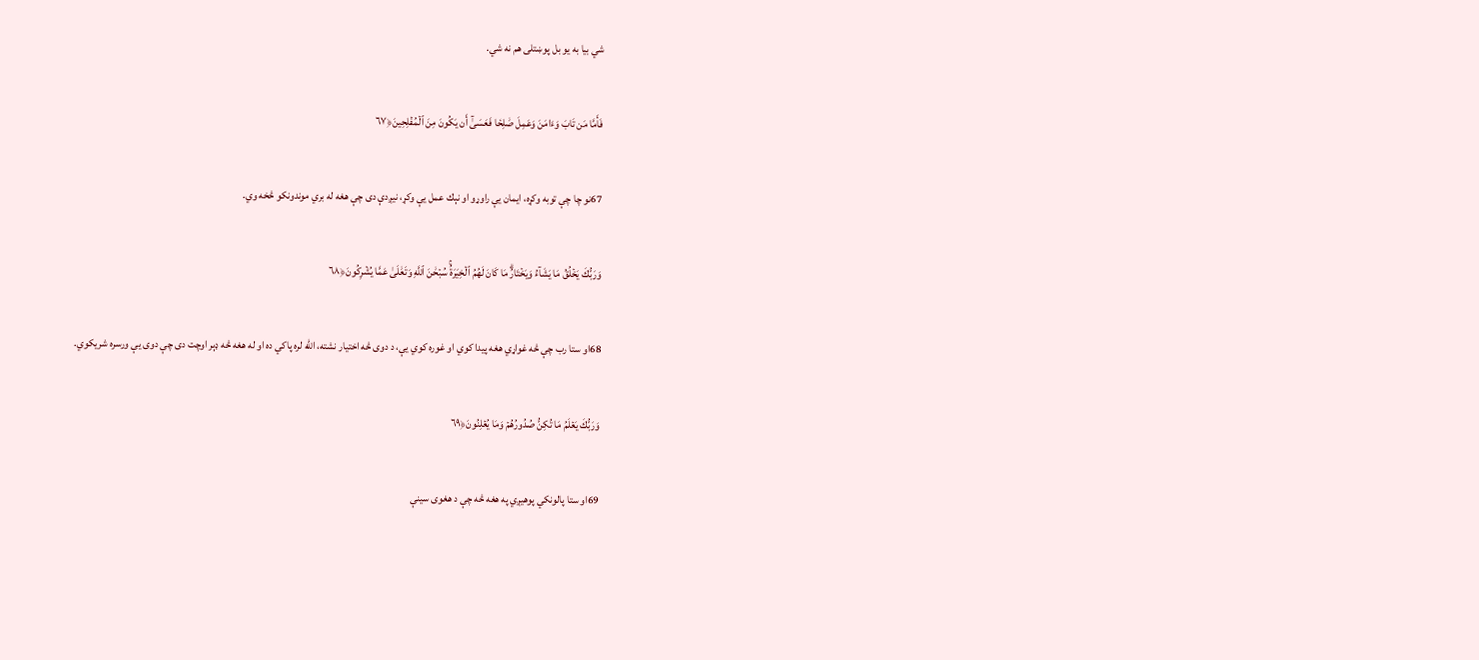شي بيا به يو بل پوښتلى هم نه شي.

فَأَمَّا مَن تَابَ وَءَامَنَ وَعَمِلَ صَٰلِحٗا فَعَسَىٰٓ أَن يَكُونَ مِنَ ٱلۡمُفۡلِحِينَ﴿٦٧

67نو چا چې توبه وكړه، ايمان يې راوړو او نېك عمل يې وكړ، نیږدې دی چې هغه له بري موندونكو څخه وي.

وَرَبُّكَ يَخۡلُقُ مَا يَشَآءُ وَيَخۡتَارُۗ مَا كَانَ لَهُمُ ٱلۡخِيَرَةُۚ سُبۡحَٰنَ ٱللَّهِ وَتَعَٰلَىٰ عَمَّا يُشۡرِكُونَ﴿٦٨

68او ستا رب چې څه غواړي هغه پيدا كوي او غوره كوي يې، د دوى څه اختيار نشته، الله لره پاكي ده او له هغه څه ډېر اوچت دى چې دوى يې ورسره شريكوي.

وَرَبُّكَ يَعۡلَمُ مَا تُكِنُّ صُدُورُهُمۡ وَمَا يُعۡلِنُونَ﴿٦٩

69او ستا پالونکي پوهیږي په هغه څه چې د هغوى سينې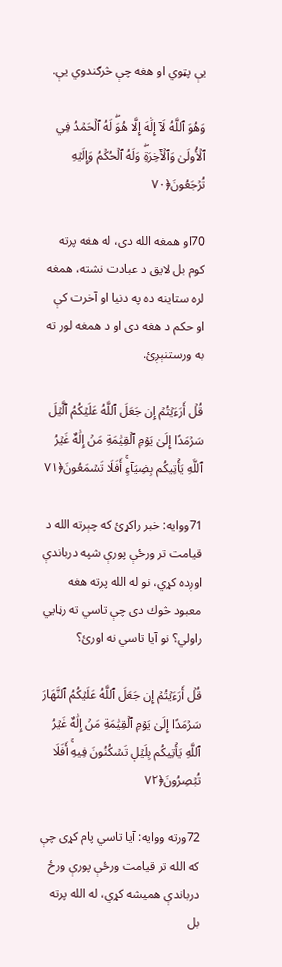يې پټوي او هغه چې څرګندوي يې.

وَهُوَ ٱللَّهُ لَآ إِلَٰهَ إِلَّا هُوَۖ لَهُ ٱلۡحَمۡدُ فِي ٱلۡأُولَىٰ وَٱلۡأٓخِرَةِۖ وَلَهُ ٱلۡحُكۡمُ وَإِلَيۡهِ تُرۡجَعُونَ﴿٧٠

70او همغه الله دى، له هغه پرته كوم بل لایق د عبادت نشته، همغه لره ستاينه ده په دنيا او آخرت كې او حكم د هغه دى او د همغه لور ته به ورستنېږئ.

قُلۡ أَرَءَيۡتُمۡ إِن جَعَلَ ٱللَّهُ عَلَيۡكُمُ ٱلَّيۡلَ سَرۡمَدًا إِلَىٰ يَوۡمِ ٱلۡقِيَٰمَةِ مَنۡ إِلَٰهٌ غَيۡرُ ٱللَّهِ يَأۡتِيكُم بِضِيَآءٍۚ أَفَلَا تَسۡمَعُونَ﴿٧١

71ووایه: خبر راکړئ که چېرته الله د قيامت تر ورځې پورې شپه درباندې اوږده كړي، نو له الله پرته هغه معبود څوك دى چې تاسي ته رڼايي راولي؟ نو آيا تاسي نه اورئ؟

قُلۡ أَرَءَيۡتُمۡ إِن جَعَلَ ٱللَّهُ عَلَيۡكُمُ ٱلنَّهَارَ سَرۡمَدًا إِلَىٰ يَوۡمِ ٱلۡقِيَٰمَةِ مَنۡ إِلَٰهٌ غَيۡرُ ٱللَّهِ يَأۡتِيكُم بِلَيۡلٖ تَسۡكُنُونَ فِيهِۚ أَفَلَا تُبۡصِرُونَ﴿٧٢

72ورته ووايه: آيا تاسي پام كړی چې كه الله تر قيامت ورځې پورې ورځ درباندې هميشه كړي، له الله پرته بل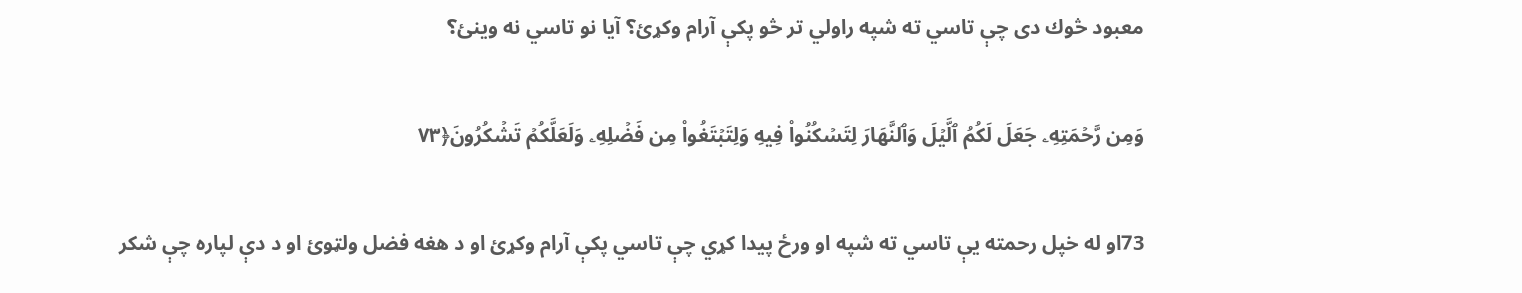معبود څوك دى چې تاسي ته شپه راولي تر څو پكې آرام وكړئ؟ آيا نو تاسي نه وينئ؟

وَمِن رَّحۡمَتِهِۦ جَعَلَ لَكُمُ ٱلَّيۡلَ وَٱلنَّهَارَ لِتَسۡكُنُواْ فِيهِ وَلِتَبۡتَغُواْ مِن فَضۡلِهِۦ وَلَعَلَّكُمۡ تَشۡكُرُونَ﴿٧٣

73او له خپل رحمته يې تاسي ته شپه او ورځ پيدا كړي چې تاسي پكې آرام وكړئ او د هغه فضل ولټوئ او د دې لپاره چې شكر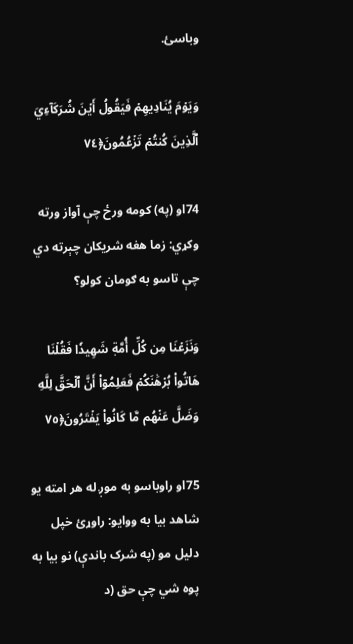وباسئ.

وَيَوۡمَ يُنَادِيهِمۡ فَيَقُولُ أَيۡنَ شُرَكَآءِيَ ٱلَّذِينَ كُنتُمۡ تَزۡعُمُونَ﴿٧٤

74او (په) كومه ورځ چې آواز ورته وكړي: زما هغه شريكان چېرته دي چې تاسو به ګومان كولو؟

وَنَزَعۡنَا مِن كُلِّ أُمَّةٖ شَهِيدٗا فَقُلۡنَا هَاتُواْ بُرۡهَٰنَكُمۡ فَعَلِمُوٓاْ أَنَّ ٱلۡحَقَّ لِلَّهِ وَضَلَّ عَنۡهُم مَّا كَانُواْ يَفۡتَرُونَ﴿٧٥

75او راوباسو به موږ له هر امته يو شاهد بيا به ووايو: راوړئ خپل دليل مو (په شرک باندې) نو بيا به پوه شي چې حق (د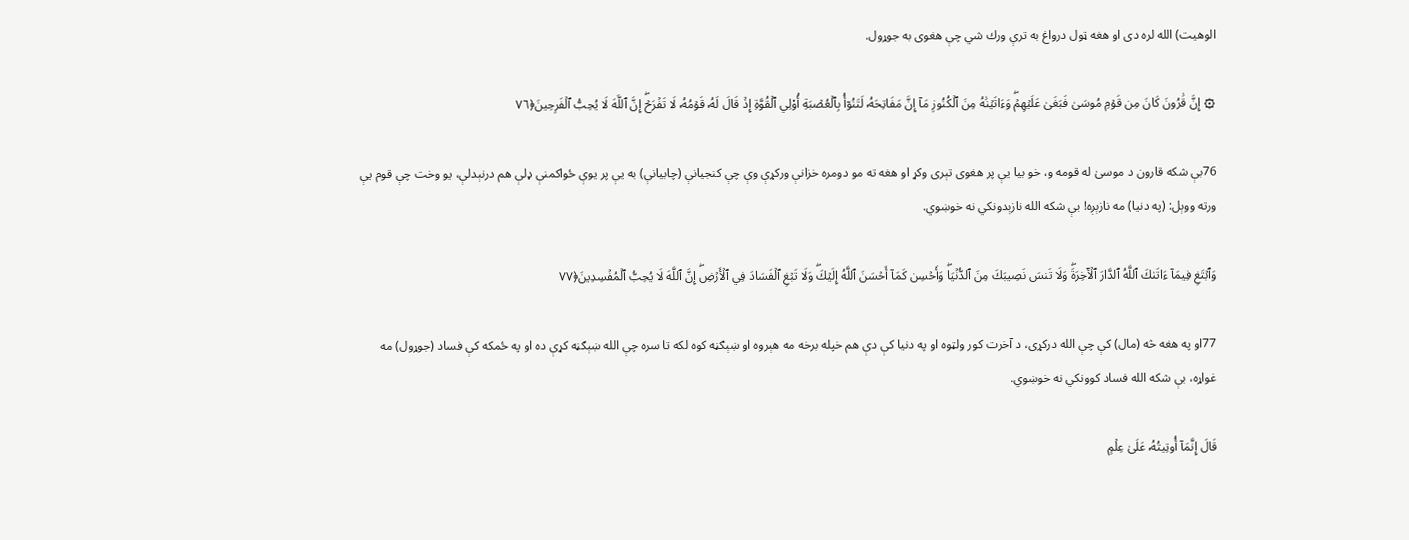الوهیت) الله لره دى او هغه ټول درواغ به ترې ورك شي چې هغوى به جوړول.

۞ إِنَّ قَٰرُونَ كَانَ مِن قَوۡمِ مُوسَىٰ فَبَغَىٰ عَلَيۡهِمۡۖ وَءَاتَيۡنَٰهُ مِنَ ٱلۡكُنُوزِ مَآ إِنَّ مَفَاتِحَهُۥ لَتَنُوٓأُ بِٱلۡعُصۡبَةِ أُوْلِي ٱلۡقُوَّةِ إِذۡ قَالَ لَهُۥ قَوۡمُهُۥ لَا تَفۡرَحۡۖ إِنَّ ٱللَّهَ لَا يُحِبُّ ٱلۡفَرِحِينَ﴿٧٦

76بې شکه قارون د موسىٰ له قومه و، خو بيا يې پر هغوى تېرى وكړ او هغه ته مو دومره خزانې وركړې وې چې کنجيانې (چابیانې) به يې پر يوې ځواكمنې ډلې هم درنېدلې، يو وخت چې قوم يې ورته ووېل: (په دنيا) مه نازېږه! بې شكه الله نازېدونكي نه خوښوي.

وَٱبۡتَغِ فِيمَآ ءَاتَىٰكَ ٱللَّهُ ٱلدَّارَ ٱلۡأٓخِرَةَۖ وَلَا تَنسَ نَصِيبَكَ مِنَ ٱلدُّنۡيَاۖ وَأَحۡسِن كَمَآ أَحۡسَنَ ٱللَّهُ إِلَيۡكَۖ وَلَا تَبۡغِ ٱلۡفَسَادَ فِي ٱلۡأَرۡضِۖ إِنَّ ٱللَّهَ لَا يُحِبُّ ٱلۡمُفۡسِدِينَ﴿٧٧

77او په هغه څه (مال) كې چې الله دركړی، د آخرت كور ولټوه او په دنيا كې دې هم خپله برخه مه هېروه او ښېګڼه كوه لكه تا سره چې الله ښېګڼه كړې ده او په ځمكه كې فساد (جوړول) مه غواړه، بې شكه الله فساد كوونكي نه خوښوي.

قَالَ إِنَّمَآ أُوتِيتُهُۥ عَلَىٰ عِلۡمٍ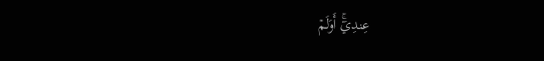عِندِيٓۚ أَوَلَمۡ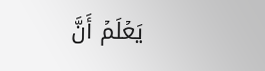يَعۡلَمۡ أَنَّ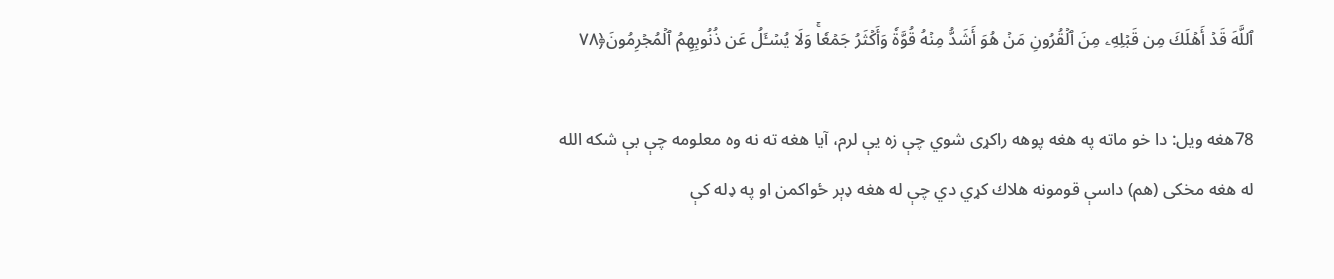ٱللَّهَ قَدۡ أَهۡلَكَ مِن قَبۡلِهِۦ مِنَ ٱلۡقُرُونِ مَنۡ هُوَ أَشَدُّ مِنۡهُ قُوَّةٗ وَأَكۡثَرُ جَمۡعٗاۚ وَلَا يُسۡـَٔلُ عَن ذُنُوبِهِمُ ٱلۡمُجۡرِمُونَ﴿٧٨

78هغه ويل: دا خو ماته په هغه پوهه راكړی شوي چې زه يې لرم، آيا هغه ته نه وه معلومه چې بې شكه الله له هغه مخكى (هم) داسې قومونه هلاك كړي دي چې له هغه ډېر ځواكمن او په ډله كې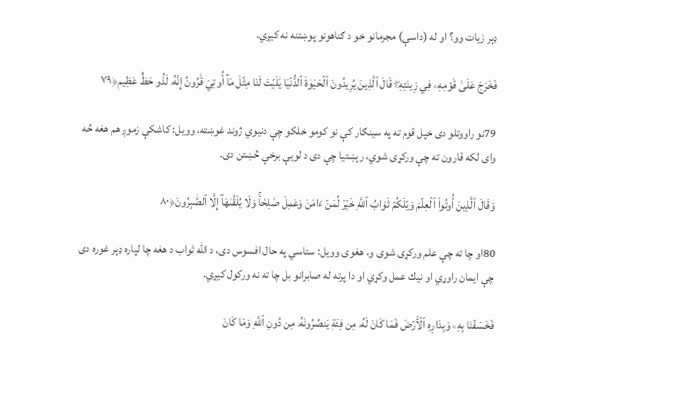ډېر زيات وو؟ او له (داسې) مجرمانو خو د ګناهونو پوښتنه نه كيږي.

فَخَرَجَ عَلَىٰ قَوۡمِهِۦ فِي زِينَتِهِۦۖ قَالَ ٱلَّذِينَ يُرِيدُونَ ٱلۡحَيَوٰةَ ٱلدُّنۡيَا يَٰلَيۡتَ لَنَا مِثۡلَ مَآ أُوتِيَ قَٰرُونُ إِنَّهُۥ لَذُو حَظٍّ عَظِيمٖ﴿٧٩

79نو راووتلو دی خپل قوم ته په سينګار كې نو كومو خلكو چې دنيوي ژوند غوښته، وويل: كاشكې زموږ هم هغه څه واى لكه قارون ته چې وركړى شوي، رېښتيا چې دى د لويې برخې څښتن دى.

وَقَالَ ٱلَّذِينَ أُوتُواْ ٱلۡعِلۡمَ وَيۡلَكُمۡ ثَوَابُ ٱللَّهِ خَيۡرٞ لِّمَنۡ ءَامَنَ وَعَمِلَ صَٰلِحٗاۚ وَلَا يُلَقَّىٰهَآ إِلَّا ٱلصَّٰبِرُونَ﴿٨٠

80او چا ته چې علم وركړى شوى و، هغوى وويل: ستاسي په حال افسوس دى، د الله ثواب د هغه چا لپاره ډېر غوره دى چې ايمان راوړي او نيك عمل وكړي او دا پرته له صابرانو بل چا ته نه وركول كيږي.

فَخَسَفۡنَا بِهِۦ وَبِدَارِهِ ٱلۡأَرۡضَ فَمَا كَانَ لَهُۥ مِن فِئَةٖ يَنصُرُونَهُۥ مِن دُونِ ٱللَّهِ وَمَا كَانَ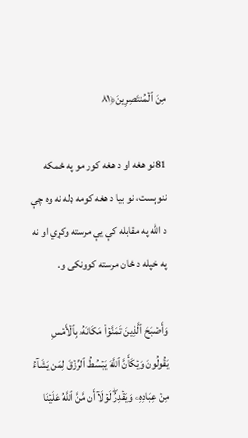مِنَ ٱلۡمُنتَصِرِينَ﴿٨١

81نو هغه او د هغه كور مو په ځمكه ننوېست، نو بيا د هغه کومه ډله نه وه چې د الله په مقابله كې يې مرسته وكړي او نه په خپله د ځان مرسته كوونكى و.

وَأَصۡبَحَ ٱلَّذِينَ تَمَنَّوۡاْ مَكَانَهُۥ بِٱلۡأَمۡسِ يَقُولُونَ وَيۡكَأَنَّ ٱللَّهَ يَبۡسُطُ ٱلرِّزۡقَ لِمَن يَشَآءُ مِنۡ عِبَادِهِۦ وَيَقۡدِرُۖ لَوۡلَآ أَن مَّنَّ ٱللَّهُ عَلَيۡنَا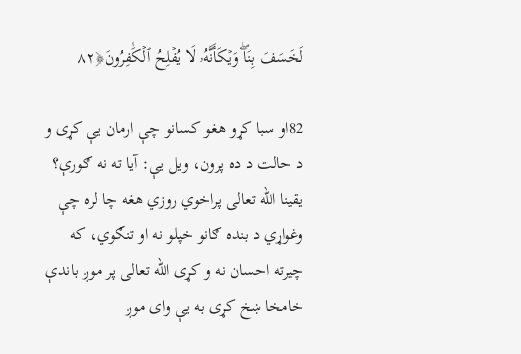لَخَسَفَ بِنَاۖ وَيۡكَأَنَّهُۥ لَا يُفۡلِحُ ٱلۡكَٰفِرُونَ﴿٨٢

82او سبا کړو هغو کسانو چې ارمان یې کړی و د حالت د ده پرون، ویل یې: آیا ته نه ګورې؟ یقینا الله تعالی پراخوي روزي هغه چا لره چې وغواړي د بنده ګانو خپلو نه او تنګوي، که چیرته احسان نه و کړی الله تعالی پر موږ باندې خامخا ښخ کړی به یې وای موږ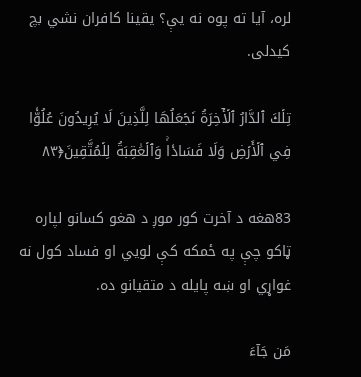لره، آیا ته پوه نه یې؟ یقینا کافران نشي بچ کیدلی.

تِلۡكَ ٱلدَّارُ ٱلۡأٓخِرَةُ نَجۡعَلُهَا لِلَّذِينَ لَا يُرِيدُونَ عُلُوّٗا فِي ٱلۡأَرۡضِ وَلَا فَسَادٗاۚ وَٱلۡعَٰقِبَةُ لِلۡمُتَّقِينَ﴿٨٣

83هغه د آخرت كور موږ د هغو كسانو لپاره ټاكو چې په ځمكه كې لويي او فساد كول نه غواړي او ښه پايله د متقيانو ده.

مَن جَآءَ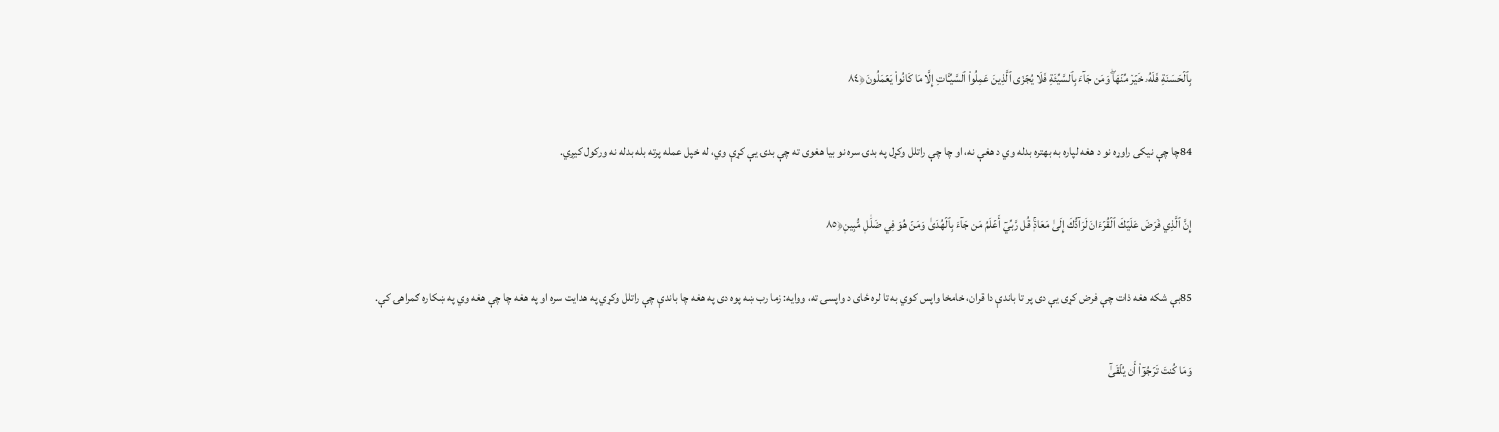بِٱلۡحَسَنَةِ فَلَهُۥ خَيۡرٞ مِّنۡهَاۖ وَمَن جَآءَ بِٱلسَّيِّئَةِ فَلَا يُجۡزَى ٱلَّذِينَ عَمِلُواْ ٱلسَّيِّـَٔاتِ إِلَّا مَا كَانُواْ يَعۡمَلُونَ﴿٨٤

84چا چې نيكى راوړه نو د هغه لپاره به بهتره بدله وي د هغې نه، او چا چې راتلل وکړل په بدۍ سره نو بيا هغوى ته چې بدۍ يې كړې وي، له خپل عمله پرته بله بدله نه وركول كيږي.

إِنَّ ٱلَّذِي فَرَضَ عَلَيۡكَ ٱلۡقُرۡءَانَ لَرَآدُّكَ إِلَىٰ مَعَادٖۚ قُل رَّبِّيٓ أَعۡلَمُ مَن جَآءَ بِٱلۡهُدَىٰ وَمَنۡ هُوَ فِي ضَلَٰلٖ مُّبِينٖ﴿٨٥

85بې شکه هغه ذات چې فرض کړی یې دی پر تا باندې دا قران، خامخا واپس کوي به تا لره ځای د واپسۍ ته، ووايه: زما رب ښه پوه دی په هغه چا باندې چې راتلل وکړي په هدایت سره او په هغه چا چې هغه وي په ښکاره ګمراهۍ کې.

وَمَا كُنتَ تَرۡجُوٓاْ أَن يُلۡقَىٰٓ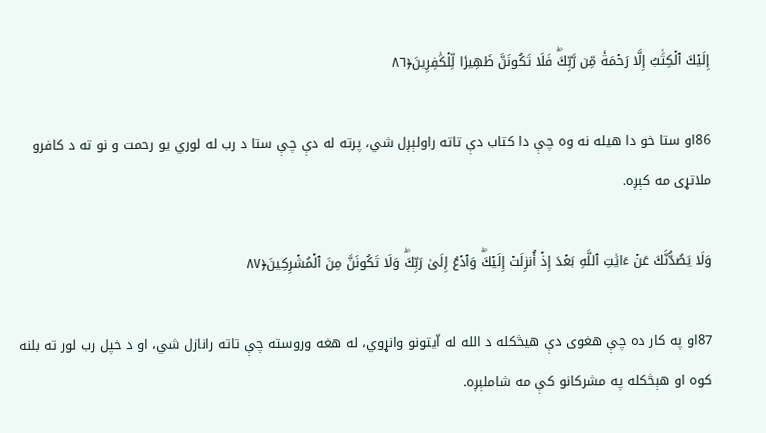إِلَيۡكَ ٱلۡكِتَٰبُ إِلَّا رَحۡمَةٗ مِّن رَّبِّكَۖ فَلَا تَكُونَنَّ ظَهِيرٗا لِّلۡكَٰفِرِينَ﴿٨٦

86او ستا خو دا هيله نه وه چې دا كتاب دې تاته راولېږل شي، پرته له دې چې ستا د رب له لوري يو رحمت و نو ته د كافرو ملاتړی مه كېږه.

وَلَا يَصُدُّنَّكَ عَنۡ ءَايَٰتِ ٱللَّهِ بَعۡدَ إِذۡ أُنزِلَتۡ إِلَيۡكَۖ وَٱدۡعُ إِلَىٰ رَبِّكَۖ وَلَا تَكُونَنَّ مِنَ ٱلۡمُشۡرِكِينَ﴿٨٧

87او په كار ده چې هغوى دې هيڅكله د الله له اّيتونو وانړوي، له هغه وروسته چې تاته رانازل شي، او د خپل رب لور ته بلنه كوه او هېڅكله په مشركانو كې مه شاملېږه.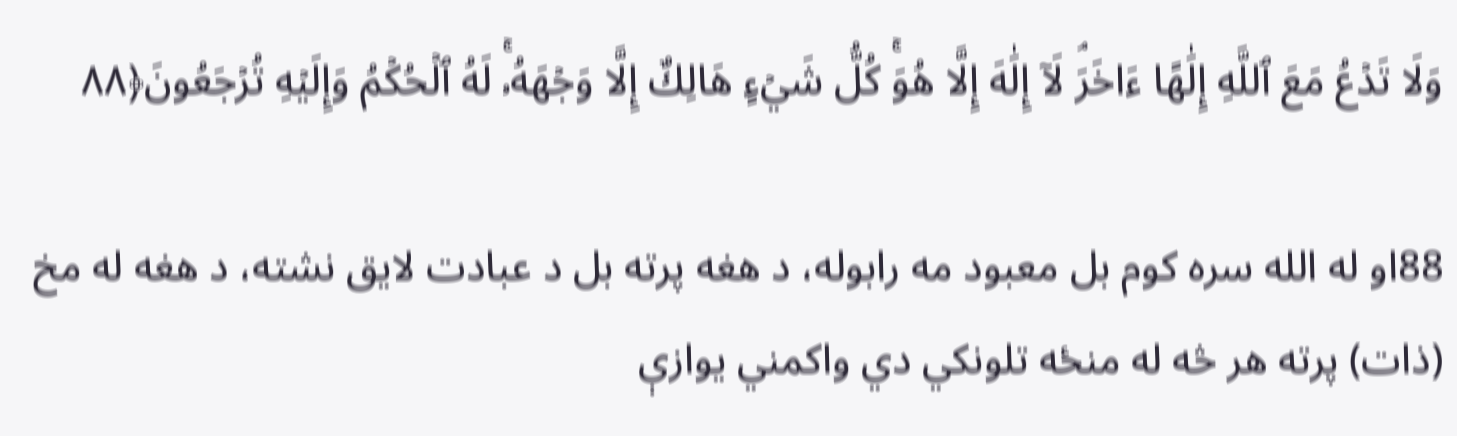وَلَا تَدۡعُ مَعَ ٱللَّهِ إِلَٰهًا ءَاخَرَۘ لَآ إِلَٰهَ إِلَّا هُوَۚ كُلُّ شَيۡءٍ هَالِكٌ إِلَّا وَجۡهَهُۥۚ لَهُ ٱلۡحُكۡمُ وَإِلَيۡهِ تُرۡجَعُونَ﴿٨٨

88او له الله سره كوم بل معبود مه رابوله، د هغه پرته بل د عبادت لایق نشته، د هغه له مخ (ذات) پرته هر څه له منځه تلونكي دي واكمني يوازې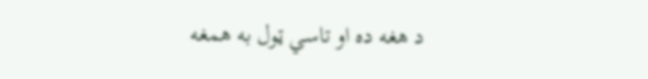د هغه ده او تاسي ټول به همغه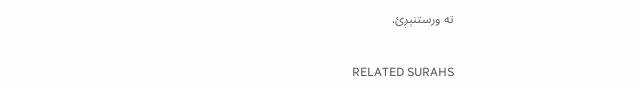ته ورستنېږئ.

RELATED SURAHS